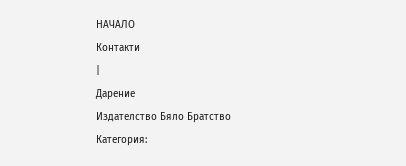НАЧАЛО
Контакти
|
Дарение
Издателство Бяло Братство
Категория: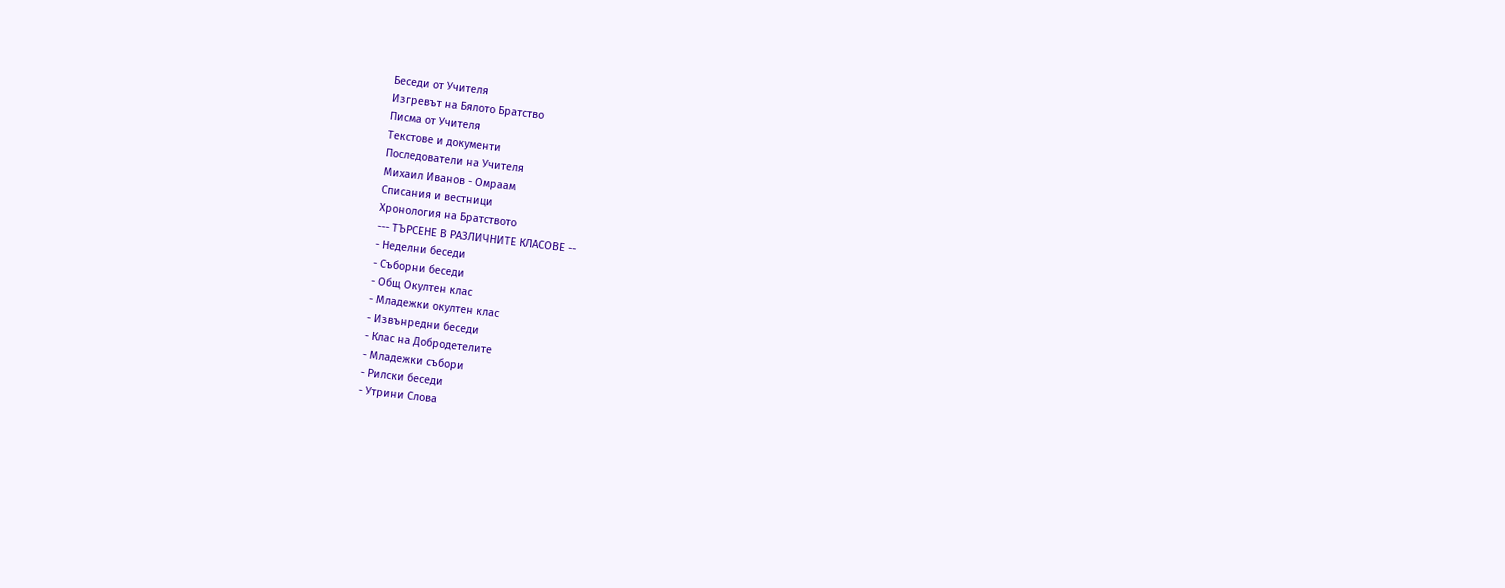Беседи от Учителя
Изгревът на Бялото Братство
Писма от Учителя
Текстове и документи
Последователи на Учителя
Михаил Иванов - Омраам
Списания и вестници
Хронология на Братството
--- ТЪРСЕНЕ В РАЗЛИЧНИТЕ КЛАСОВЕ --
- Неделни беседи
- Съборни беседи
- Общ Окултен клас
- Младежки окултен клас
- Извънредни беседи
- Клас на Добродетелите
- Младежки събори
- Рилски беседи
- Утрини Слова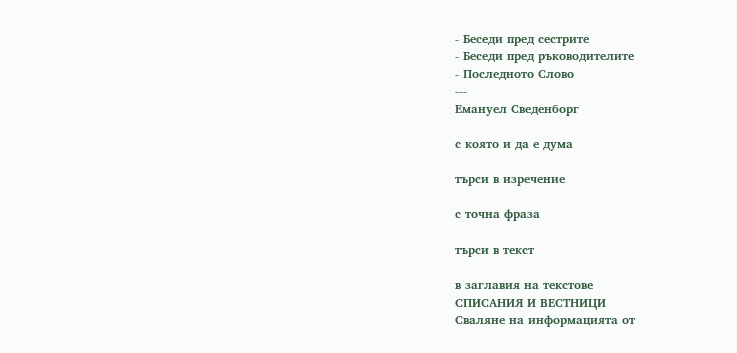- Беседи пред сестрите
- Беседи пред ръководителите
- Последното Слово
---
Емануел Сведенборг

с която и да е дума

търси в изречение

с точна фраза

търси в текст

в заглавия на текстове
СПИСАНИЯ И ВЕСТНИЦИ
Сваляне на информацията от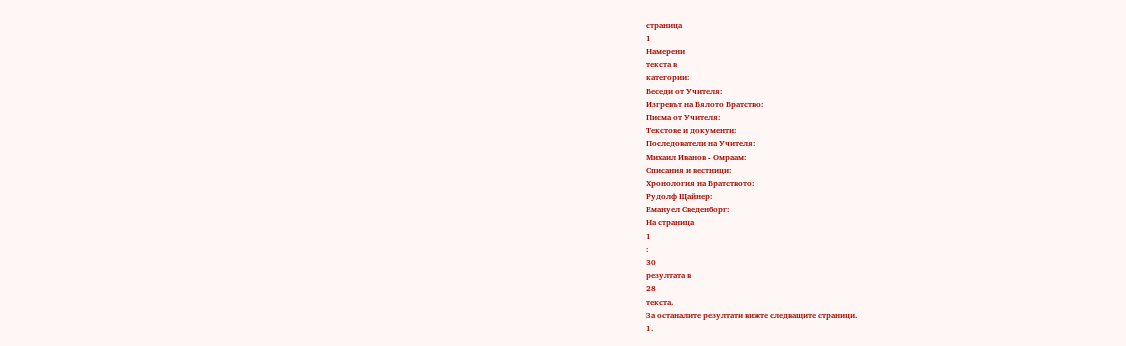страница
1
Намерени
текста в
категории:
Беседи от Учителя:
Изгревът на Бялото Братство:
Писма от Учителя:
Текстове и документи:
Последователи на Учителя:
Михаил Иванов - Омраам:
Списания и вестници:
Хронология на Братството:
Рудолф Щайнер:
Емануел Сведенборг:
На страница
1
:
30
резултата в
28
текста.
За останалите резултати вижте следващите страници.
1.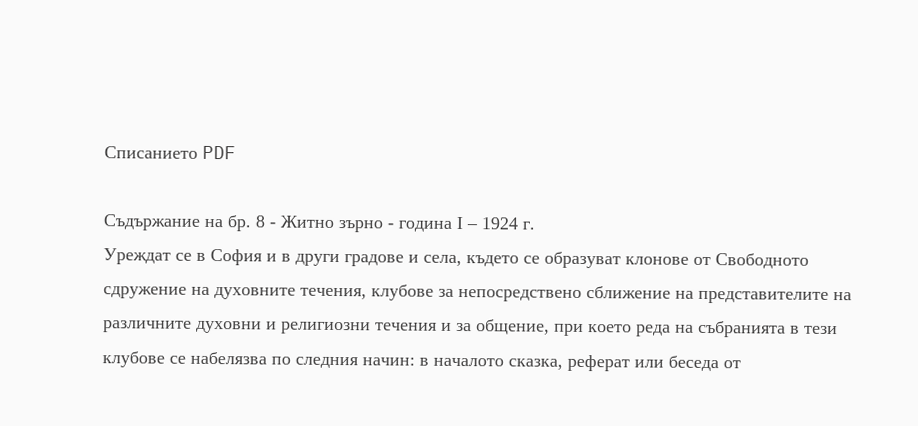Списанието PDF

Съдържание на бр. 8 - Житно зърно - година І – 1924 г.
Уреждат се в София и в други градове и села, където се образуват клонове от Свободното сдружение на духовните течения, клубове за непосредствено сближение на представителите на различните духовни и религиозни течения и за общение, при което реда на събранията в тези клубове се набелязва по следния начин: в началото сказка, реферат или беседа от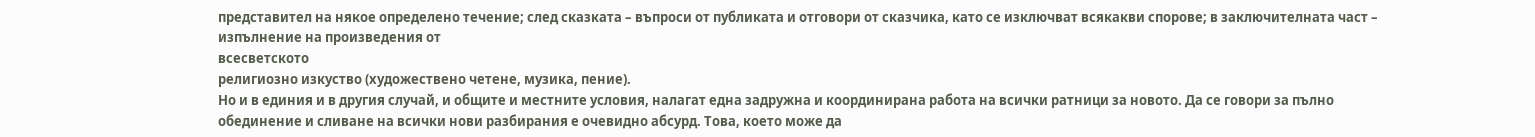представител на някое определено течение; след сказката – въпроси от публиката и отговори от сказчика, като се изключват всякакви спорове; в заключителната част – изпълнение на произведения от
всесветското
религиозно изкуство (художествено четене, музика, пение).
Но и в единия и в другия случай, и общите и местните условия, налагат една задружна и координирана работа на всички ратници за новото. Да се говори за пълно обединение и сливане на всички нови разбирания е очевидно абсурд. Това, което може да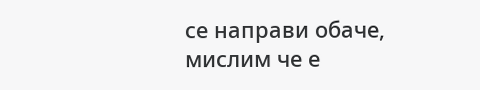се направи обаче, мислим че е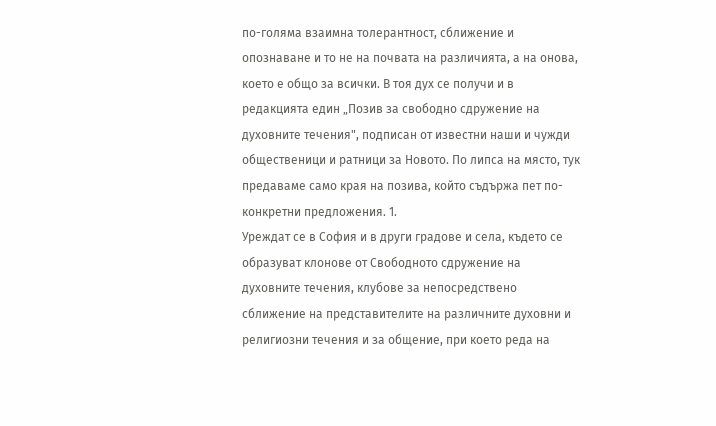по-голяма взаимна толерантност, сближение и опознаване и то не на почвата на различията, а на онова, което е общо за всички. В тоя дух се получи и в редакцията един „Позив за свободно сдружение на духовните течения", подписан от известни наши и чужди общественици и ратници за Новото. По липса на място, тук предаваме само края на позива, който съдържа пет по-конкретни предложения. 1.
Уреждат се в София и в други градове и села, където се образуват клонове от Свободното сдружение на духовните течения, клубове за непосредствено сближение на представителите на различните духовни и религиозни течения и за общение, при което реда на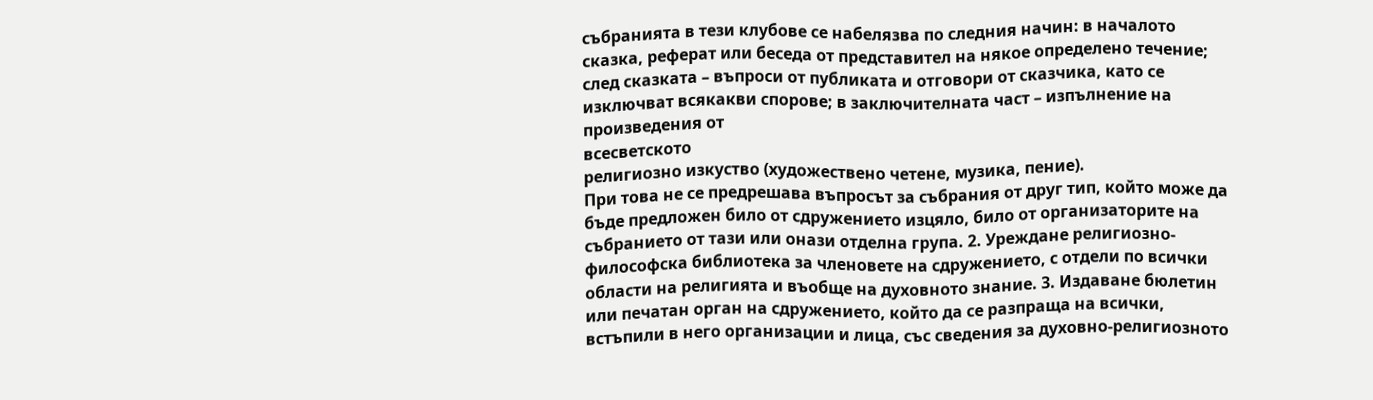събранията в тези клубове се набелязва по следния начин: в началото сказка, реферат или беседа от представител на някое определено течение; след сказката – въпроси от публиката и отговори от сказчика, като се изключват всякакви спорове; в заключителната част – изпълнение на произведения от
всесветското
религиозно изкуство (художествено четене, музика, пение).
При това не се предрешава въпросът за събрания от друг тип, който може да бъде предложен било от сдружението изцяло, било от организаторите на събранието от тази или онази отделна група. 2. Уреждане религиозно-философска библиотека за членовете на сдружението, с отдели по всички области на религията и въобще на духовното знание. 3. Издаване бюлетин или печатан орган на сдружението, който да се разпраща на всички, встъпили в него организации и лица, със сведения за духовно-религиозното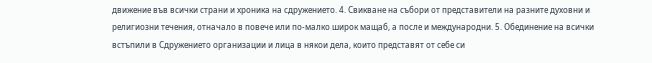движение във всички страни и хроника на сдружението. 4. Свикване на събори от представители на разните духовни и религиозни течения, отначало в повече или по-малко широк мащаб, а после и международни. 5. Обединение на всички встъпили в Сдружението организации и лица в някои дела, които представят от себе си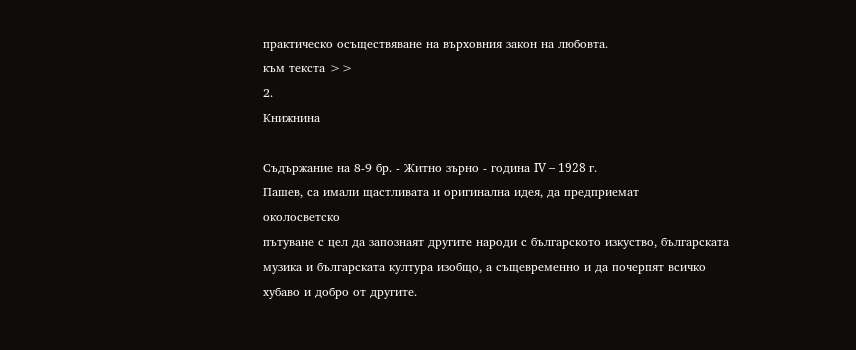практическо осъществяване на върховния закон на любовта.
към текста >>
2.
Книжнина

Съдържание на 8-9 бр. - Житно зърно - година IV – 1928 г.
Пашев, са имали щастливата и оригинална идея, да предприемат
околосветско
пътуване с цел да запознаят другите народи с българското изкуство, българската музика и българската култура изобщо, а същевременно и да почерпят всичко хубаво и добро от другите.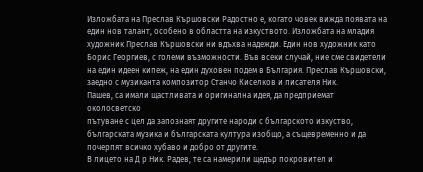Изложбата на Преслав Кършовски Радостно е, когато човек вижда появата на един нов талант, особено в областта на изкуството. Изложбата на младия художник Преслав Кършовски ни вдъхва надежди. Един нов художник като Борис Георгиев, с големи възможности. Във всеки случай, ние сме свидетели на един идеен кипеж, на един духовен подем в България. Преслав Кършовски, заедно с музиканта композитор Станчо Киселков и писателя Ник.
Пашев, са имали щастливата и оригинална идея, да предприемат
околосветско
пътуване с цел да запознаят другите народи с българското изкуство, българската музика и българската култура изобщо, а същевременно и да почерпят всичко хубаво и добро от другите.
В лицето на Д р Ник. Радев, те са намерили щедър покровител и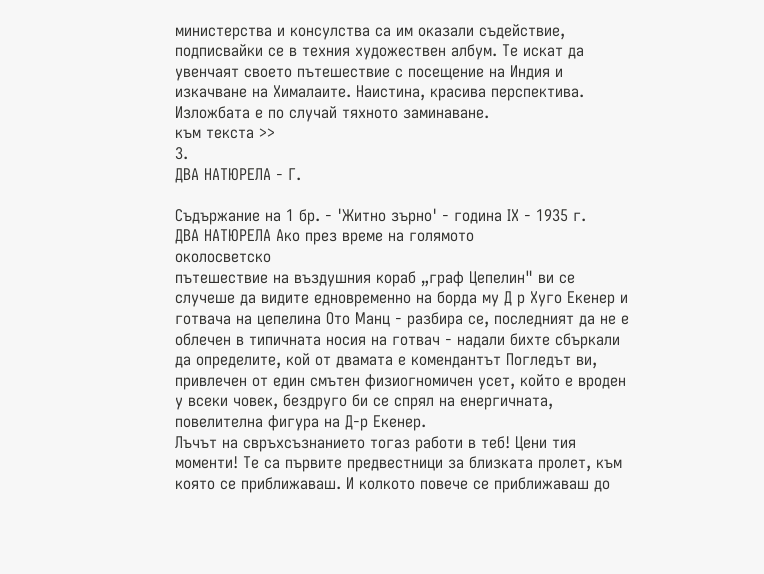министерства и консулства са им оказали съдействие, подписвайки се в техния художествен албум. Те искат да увенчаят своето пътешествие с посещение на Индия и изкачване на Хималаите. Наистина, красива перспектива. Изложбата е по случай тяхното заминаване.
към текста >>
3.
ДВА НАТЮРЕЛА - Г.

Съдържание на 1 бр. - 'Житно зърно' - година IХ - 1935 г.
ДВА НАТЮРЕЛА Ако през време на голямото
околосветско
пътешествие на въздушния кораб „граф Цепелин" ви се случеше да видите едновременно на борда му Д р Хуго Екенер и готвача на цепелина Ото Манц - разбира се, последният да не е облечен в типичната носия на готвач - надали бихте сбъркали да определите, кой от двамата е комендантът Погледът ви, привлечен от един смътен физиогномичен усет, който е вроден у всеки човек, бездруго би се спрял на енергичната, повелителна фигура на Д-р Екенер.
Лъчът на свръхсъзнанието тогаз работи в теб! Цени тия моменти! Те са първите предвестници за близката пролет, към която се приближаваш. И колкото повече се приближаваш до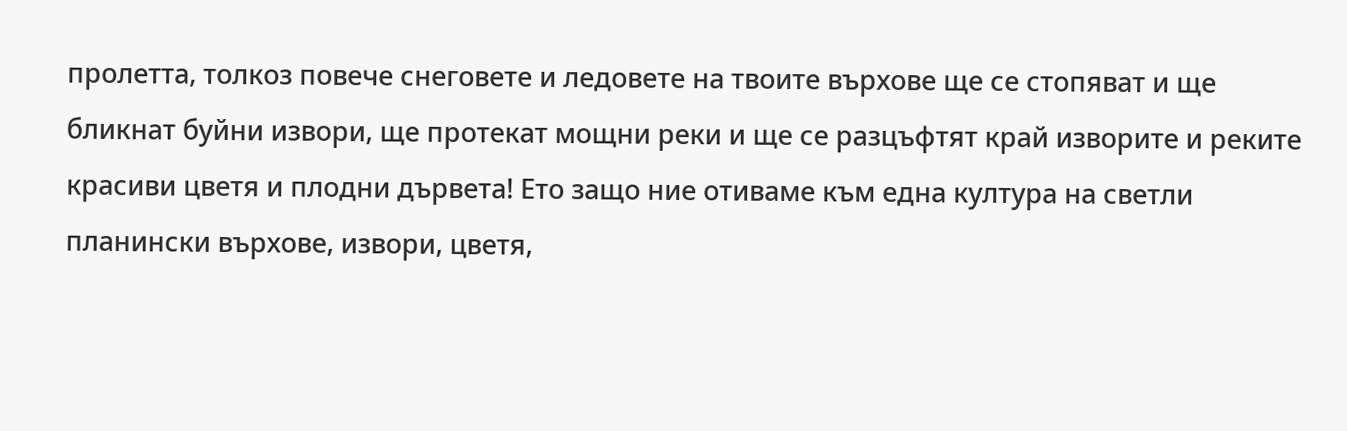пролетта, толкоз повече снеговете и ледовете на твоите върхове ще се стопяват и ще бликнат буйни извори, ще протекат мощни реки и ще се разцъфтят край изворите и реките красиви цветя и плодни дървета! Ето защо ние отиваме към една култура на светли планински върхове, извори, цветя,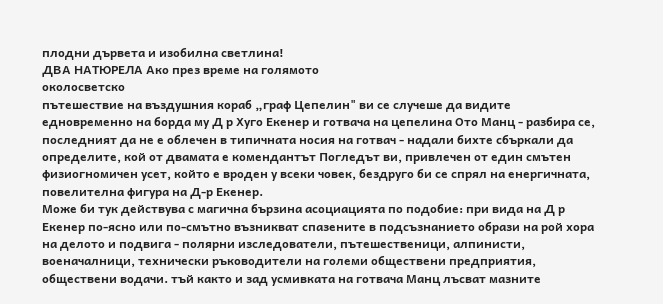плодни дървета и изобилна светлина!
ДВА НАТЮРЕЛА Ако през време на голямото
околосветско
пътешествие на въздушния кораб „граф Цепелин" ви се случеше да видите едновременно на борда му Д р Хуго Екенер и готвача на цепелина Ото Манц - разбира се, последният да не е облечен в типичната носия на готвач - надали бихте сбъркали да определите, кой от двамата е комендантът Погледът ви, привлечен от един смътен физиогномичен усет, който е вроден у всеки човек, бездруго би се спрял на енергичната, повелителна фигура на Д-р Екенер.
Може би тук действува с магична бързина асоциацията по подобие: при вида на Д р Екенер по-ясно или по-смътно възникват спазените в подсъзнанието образи на рой хора на делото и подвига - полярни изследователи, пътешественици, алпинисти, военачалници, технически ръководители на големи обществени предприятия, обществени водачи. тъй както и зад усмивката на готвача Манц лъсват мазните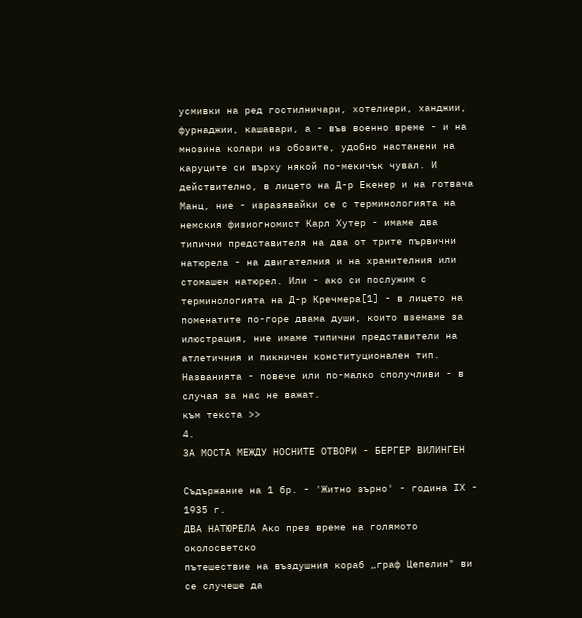усмивки на ред гостилничари, хотелиери, ханджии, фурнаджии, кашавари, а - във военно време - и на мнозина колари из обозите, удобно настанени на каруците си върху някой по-мекичък чувал. И действително, в лицето на Д-р Екенер и на готвача Манц, ние - изразявайки се с терминологията на немския физиогномист Карл Хутер - имаме два типични представителя на два от трите първични натюрела - на двигателния и на хранителния или стомашен натюрел. Или - ако си послужим с терминологията на Д-р Кречмера[1] - в лицето на поменатите по-горе двама души, които вземаме за илюстрация, ние имаме типични представители на атлетичния и пикничен конституционален тип. Названията - повече или по-малко сполучливи - в случая за нас не важат.
към текста >>
4.
ЗА МОСТА МЕЖДУ НОСНИТЕ ОТВОРИ - БЕРГЕР ВИЛИНГЕН

Съдържание на 1 бр. - 'Житно зърно' - година IХ - 1935 г.
ДВА НАТЮРЕЛА Ако през време на голямото
околосветско
пътешествие на въздушния кораб „граф Цепелин" ви се случеше да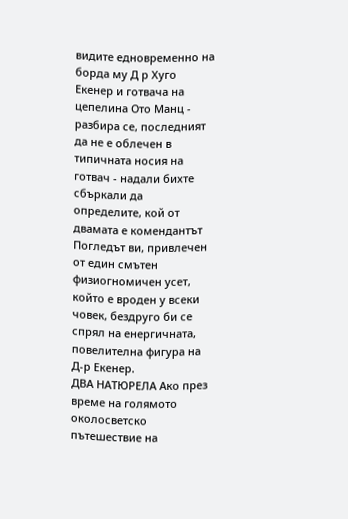видите едновременно на борда му Д р Хуго Екенер и готвача на цепелина Ото Манц - разбира се, последният да не е облечен в типичната носия на готвач - надали бихте сбъркали да определите, кой от двамата е комендантът Погледът ви, привлечен от един смътен физиогномичен усет, който е вроден у всеки човек, бездруго би се спрял на енергичната, повелителна фигура на Д-р Екенер.
ДВА НАТЮРЕЛА Ако през време на голямото
околосветско
пътешествие на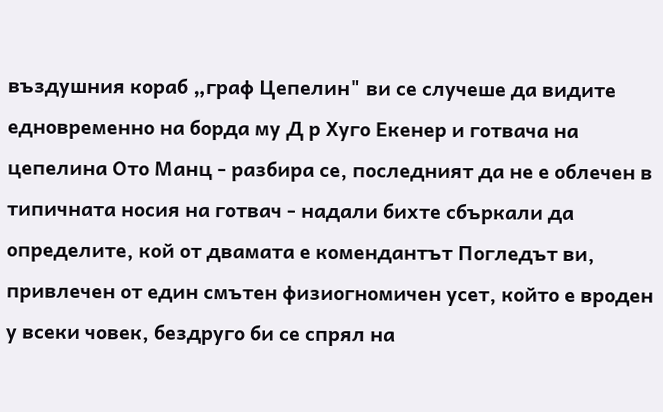въздушния кораб „граф Цепелин" ви се случеше да видите едновременно на борда му Д р Хуго Екенер и готвача на цепелина Ото Манц - разбира се, последният да не е облечен в типичната носия на готвач - надали бихте сбъркали да определите, кой от двамата е комендантът Погледът ви, привлечен от един смътен физиогномичен усет, който е вроден у всеки човек, бездруго би се спрял на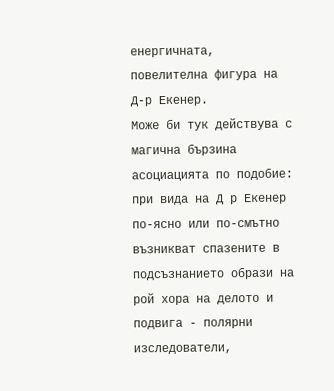енергичната, повелителна фигура на Д-р Екенер.
Може би тук действува с магична бързина асоциацията по подобие: при вида на Д р Екенер по-ясно или по-смътно възникват спазените в подсъзнанието образи на рой хора на делото и подвига - полярни изследователи,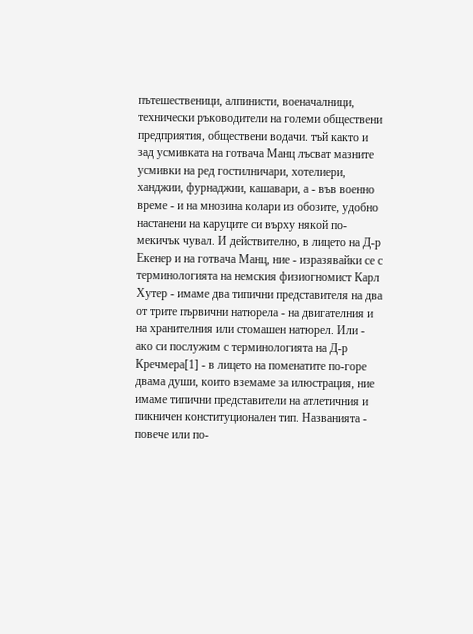пътешественици, алпинисти, военачалници, технически ръководители на големи обществени предприятия, обществени водачи. тъй както и зад усмивката на готвача Манц лъсват мазните усмивки на ред гостилничари, хотелиери, ханджии, фурнаджии, кашавари, а - във военно време - и на мнозина колари из обозите, удобно настанени на каруците си върху някой по-мекичък чувал. И действително, в лицето на Д-р Екенер и на готвача Манц, ние - изразявайки се с терминологията на немския физиогномист Карл Хутер - имаме два типични представителя на два от трите първични натюрела - на двигателния и на хранителния или стомашен натюрел. Или - ако си послужим с терминологията на Д-р Кречмера[1] - в лицето на поменатите по-горе двама души, които вземаме за илюстрация, ние имаме типични представители на атлетичния и пикничен конституционален тип. Названията - повече или по-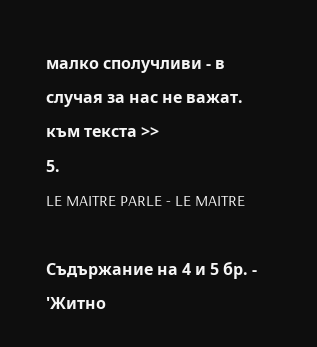малко сполучливи - в случая за нас не важат.
към текста >>
5.
LE MAITRE PARLE - LE MAITRE

Съдържание на 4 и 5 бр. - 'Житно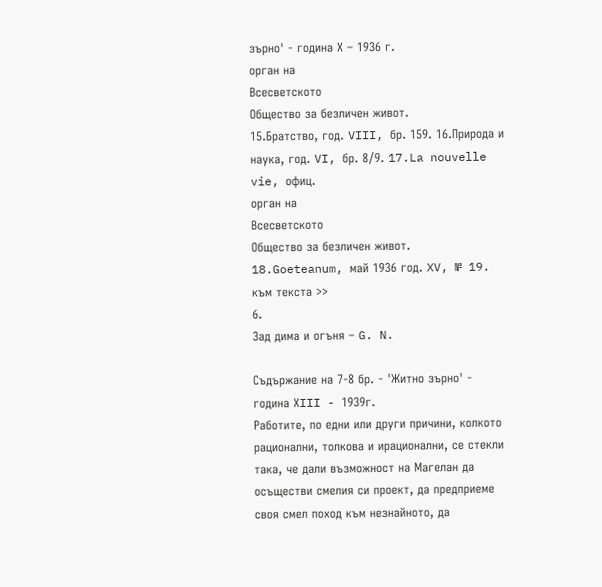зърно' - година Х – 1936 г.
орган на
Всесветското
Общество за безличен живот.
15.Братство, год. VIII, бр. 159. 16.Природа и наука, год. VI, бр. 8/9. 17.La nouvelle vie, офиц.
орган на
Всесветското
Общество за безличен живот.
18.Goeteanum, май 1936 год. XV, № 19.
към текста >>
6.
Зад дима и огъня – G. N.

Съдържание на 7-8 бр. - 'Житно зърно' - година ХIII - 1939г.
Работите, по едни или други причини, колкото рационални, толкова и ирационални, се стекли така, че дали възможност на Магелан да осъществи смелия си проект, да предприеме своя смел поход към незнайното, да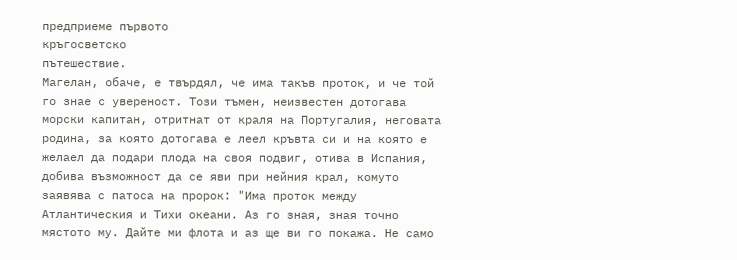предприеме първото
кръгосветско
пътешествие.
Магелан, обаче, е твърдял, че има такъв проток, и че той го знае с увереност. Този тъмен, неизвестен дотогава морски капитан, отритнат от краля на Португалия, неговата родина, за която дотогава е леел кръвта си и на която е желаел да подари плода на своя подвиг, отива в Испания, добива възможност да се яви при нейния крал, комуто заявява с патоса на пророк: "Има проток между Атлантическия и Тихи океани. Аз го зная, зная точно мястото му. Дайте ми флота и аз ще ви го покажа. Не само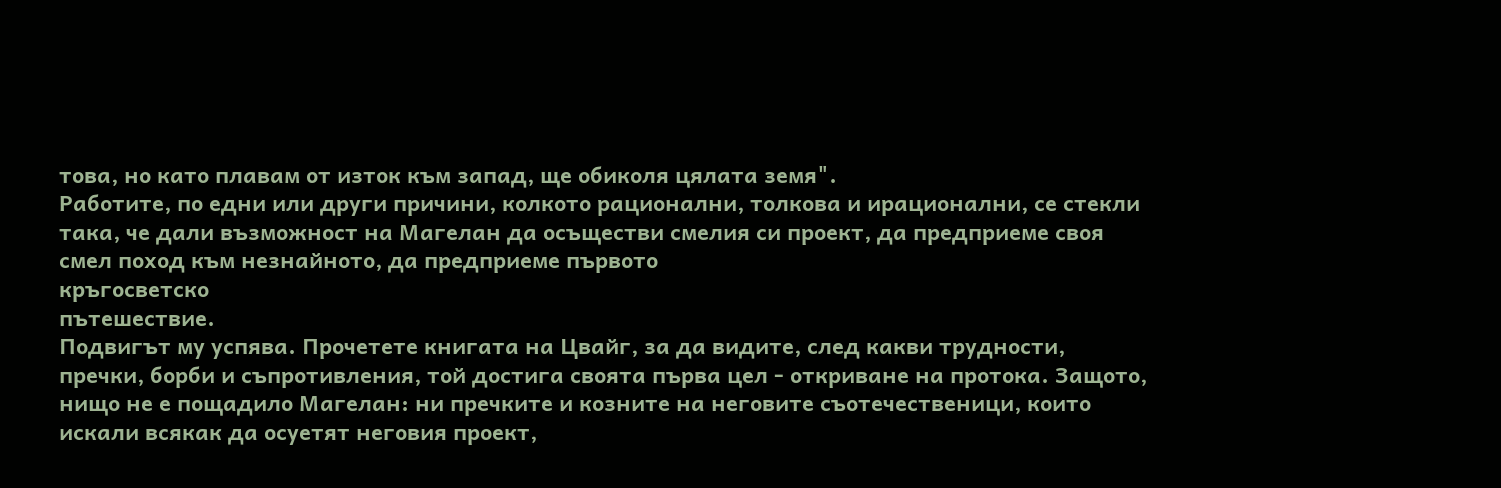това, но като плавам от изток към запад, ще обиколя цялата земя".
Работите, по едни или други причини, колкото рационални, толкова и ирационални, се стекли така, че дали възможност на Магелан да осъществи смелия си проект, да предприеме своя смел поход към незнайното, да предприеме първото
кръгосветско
пътешествие.
Подвигът му успява. Прочетете книгата на Цвайг, за да видите, след какви трудности, пречки, борби и съпротивления, той достига своята първа цел - откриване на протока. Защото, нищо не е пощадило Магелан: ни пречките и козните на неговите съотечественици, които искали всякак да осуетят неговия проект,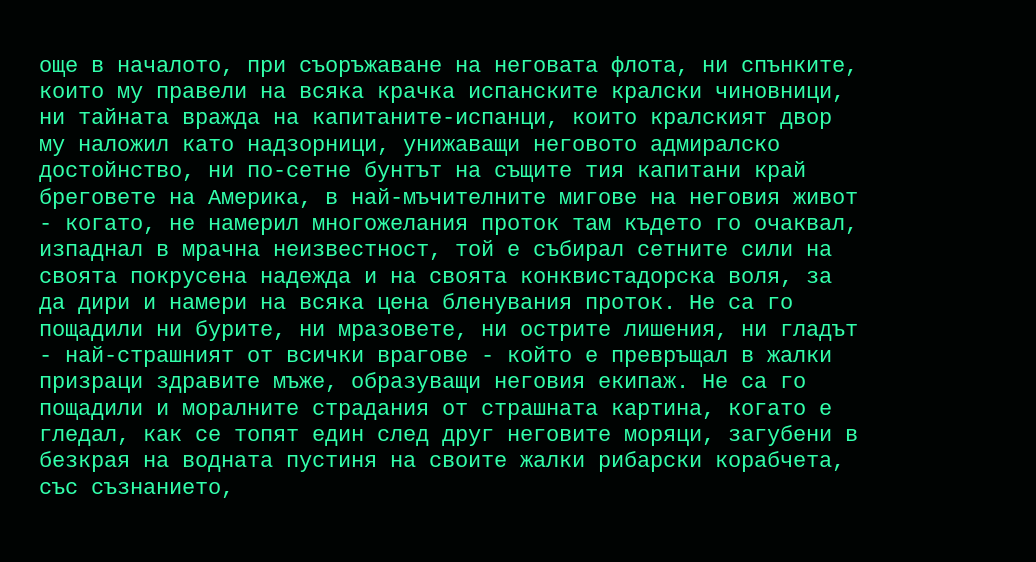още в началото, при съоръжаване на неговата флота, ни спънките, които му правели на всяка крачка испанските кралски чиновници, ни тайната вражда на капитаните-испанци, които кралският двор му наложил като надзорници, унижаващи неговото адмиралско достойнство, ни по-сетне бунтът на същите тия капитани край бреговете на Америка, в най-мъчителните мигове на неговия живот - когато, не намерил многожелания проток там където го очаквал, изпаднал в мрачна неизвестност, той е събирал сетните сили на своята покрусена надежда и на своята конквистадорска воля, за да дири и намери на всяка цена бленувания проток. Не са го пощадили ни бурите, ни мразовете, ни острите лишения, ни гладът - най-страшният от всички врагове - който е превръщал в жалки призраци здравите мъже, образуващи неговия екипаж. Не са го пощадили и моралните страдания от страшната картина, когато е гледал, как се топят един след друг неговите моряци, загубени в безкрая на водната пустиня на своите жалки рибарски корабчета, със съзнанието,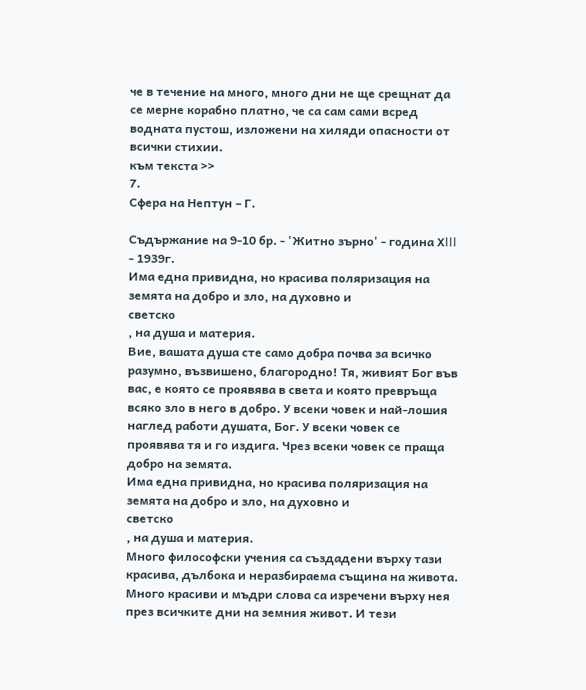че в течение на много, много дни не ще срещнат да се мерне корабно платно, че са сам сами всред водната пустош, изложени на хиляди опасности от всички стихии.
към текста >>
7.
Сфера на Нептун – Г.

Съдържание на 9-10 бр. - 'Житно зърно' - година ХIII - 1939г.
Има една привидна, но красива поляризация на земята на добро и зло, на духовно и
светско
, на душа и материя.
Вие, вашата душа сте само добра почва за всичко разумно, възвишено, благородно! Тя, живият Бог във вас, е която се проявява в света и която превръща всяко зло в него в добро. У всеки човек и най-лошия наглед работи душата, Бог. У всеки човек се проявява тя и го издига. Чрез всеки човек се праща добро на земята.
Има една привидна, но красива поляризация на земята на добро и зло, на духовно и
светско
, на душа и материя.
Много философски учения са създадени върху тази красива, дълбока и неразбираема същина на живота. Много красиви и мъдри слова са изречени върху нея през всичките дни на земния живот. И тези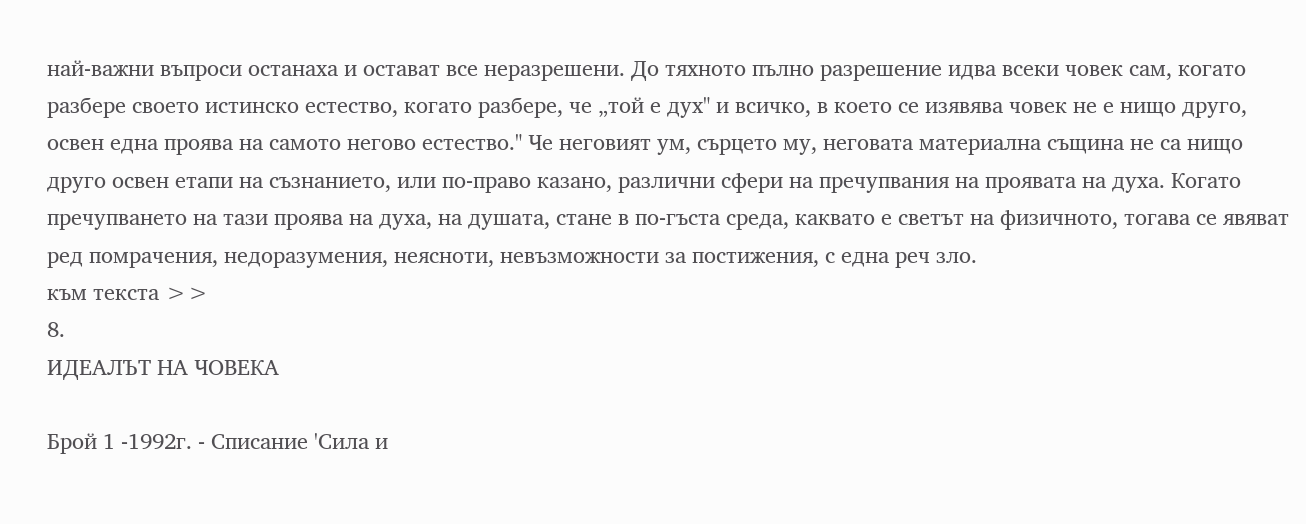най-важни въпроси останаха и остават все неразрешени. До тяхното пълно разрешение идва всеки човек сам, когато разбере своето истинско естество, когато разбере, че „той е дух" и всичко, в което се изявява човек не е нищо друго, освен една проява на самото негово естество." Че неговият ум, сърцето му, неговата материална същина не са нищо друго освен етапи на съзнанието, или по-право казано, различни сфери на пречупвания на проявата на духа. Когато пречупването на тази проява на духа, на душата, стане в по-гъста среда, каквато е светът на физичното, тогава се явяват ред помрачения, недоразумения, неясноти, невъзможности за постижения, с една реч зло.
към текста >>
8.
ИДЕАЛЪТ НА ЧОВЕКА

Брой 1 -1992г. - Списание 'Сила и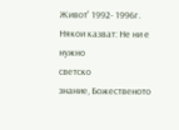Живот' 1992- 1996г.
Някои казват: Не ни е нужно
светско
знание, Божественото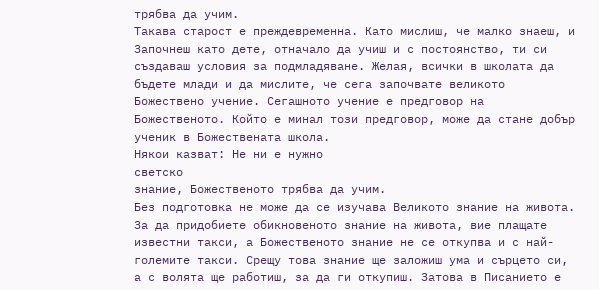трябва да учим.
Такава старост е преждевременна. Като мислиш, че малко знаеш, и Започнеш като дете, отначало да учиш и с постоянство, ти си създаваш условия за подмладяване. Желая, всички в школата да бъдете млади и да мислите, че сега започвате великото Божествено учение. Сегашното учение е предговор на Божественото. Който е минал този предговор, може да стане добър ученик в Божествената школа.
Някои казват: Не ни е нужно
светско
знание, Божественото трябва да учим.
Без подготовка не може да се изучава Великото знание на живота. За да придобиете обикновеното знание на живота, вие плащате известни такси, а Божественото знание не се откупва и с най-големите такси. Срещу това знание ще заложиш ума и сърцето си, а с волята ще работиш, за да ги откупиш. Затова в Писанието е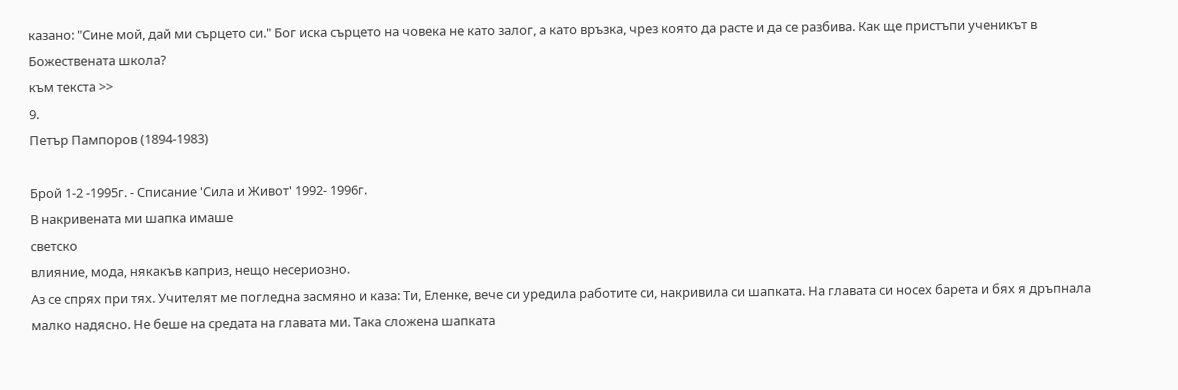казано: "Сине мой, дай ми сърцето си." Бог иска сърцето на човека не като залог, а като връзка, чрез която да расте и да се разбива. Как ще пристъпи ученикът в Божествената школа?
към текста >>
9.
Петър Пампоров (1894-1983)

Брой 1-2 -1995г. - Списание 'Сила и Живот' 1992- 1996г.
В накривената ми шапка имаше
светско
влияние, мода, някакъв каприз, нещо несериозно.
Аз се спрях при тях. Учителят ме погледна засмяно и каза: Ти, Еленке, вече си уредила работите си, накривила си шапката. На главата си носех барета и бях я дръпнала малко надясно. Не беше на средата на главата ми. Така сложена шапката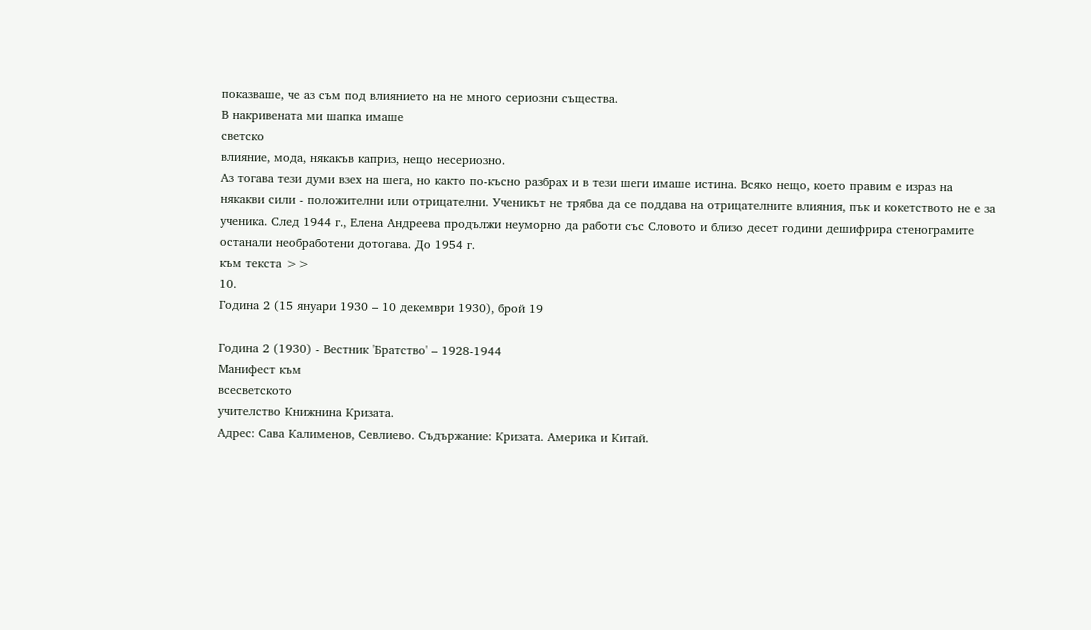показваше, че аз съм под влиянието на не много сериозни същества.
В накривената ми шапка имаше
светско
влияние, мода, някакъв каприз, нещо несериозно.
Аз тогава тези думи взех на шега, но както по-късно разбрах и в тези шеги имаше истина. Всяко нещо, което правим е израз на някакви сили - положителни или отрицателни. Ученикът не трябва да се поддава на отрицателните влияния, пък и кокетството не е за ученика. След 1944 г., Елена Андреева продължи неуморно да работи със Словото и близо десет години дешифрира стенограмите останали необработени дотогава. До 1954 г.
към текста >>
10.
Година 2 (15 януари 1930 – 10 декември 1930), брой 19

Година 2 (1930) - Вестник 'Братство' – 1928-1944
Манифест към
всесветското
учителство Книжнина Кризата.
Адрес: Сава Калименов, Севлиево. Съдържание: Кризата. Америка и Китай.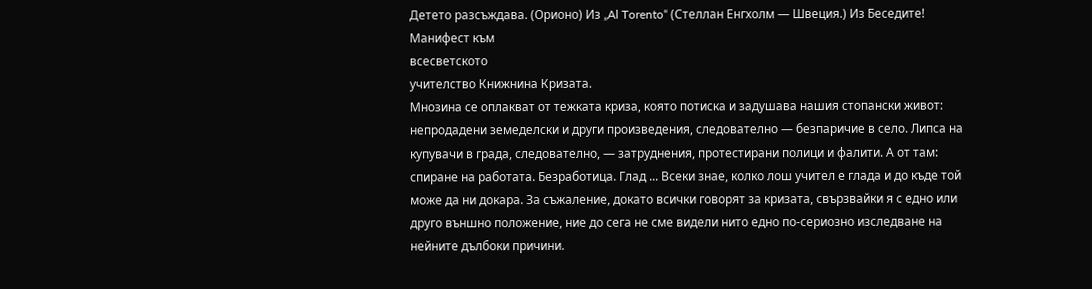Детето разсъждава. (Орионо) Из „Al Torento“ (Стеллан Енгхолм — Швеция.) Из Беседите!
Манифест към
всесветското
учителство Книжнина Кризата.
Мнозина се оплакват от тежката криза, която потиска и задушава нашия стопански живот: непродадени земеделски и други произведения, следователно — безпаричие в село. Липса на купувачи в града, следователно, — затруднения, протестирани полици и фалити. А от там: спиране на работата. Безработица. Глад ... Всеки знае, колко лош учител е глада и до къде той може да ни докара. За съжаление, докато всички говорят за кризата, свързвайки я с едно или друго външно положение, ние до сега не сме видели нито едно по-сериозно изследване на нейните дълбоки причини.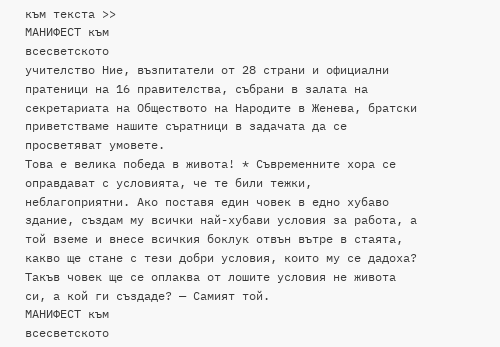към текста >>
МАНИФЕСТ към
всесветското
учителство Ние, възпитатели от 28 страни и официални пратеници на 16 правителства, събрани в залата на секретариата на Обществото на Народите в Женева, братски приветстваме нашите съратници в задачата да се пpoсветяват умовете.
Това е велика победа в живота! * Съвременните хора се оправдават с условията, че те били тежки, неблагоприятни. Ако поставя един човек в едно хубаво здание, създам му всички най-хубави условия за работа, а той вземе и внесе всичкия боклук отвън вътре в стаята, какво ще стане с тези добри условия, които му се дадоха? Такъв човек ще се оплаква от лошите условия не живота си, а кой ги създаде? — Самият той.
МАНИФЕСТ към
всесветското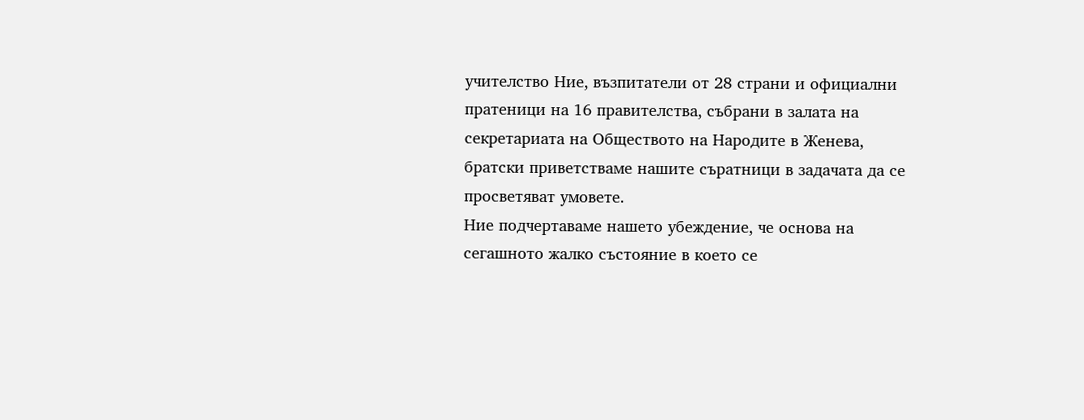учителство Ние, възпитатели от 28 страни и официални пратеници на 16 правителства, събрани в залата на секретариата на Обществото на Народите в Женева, братски приветстваме нашите съратници в задачата да се пpoсветяват умовете.
Ние подчертаваме нашето убеждение, че основа на сегашното жалко състояние в което се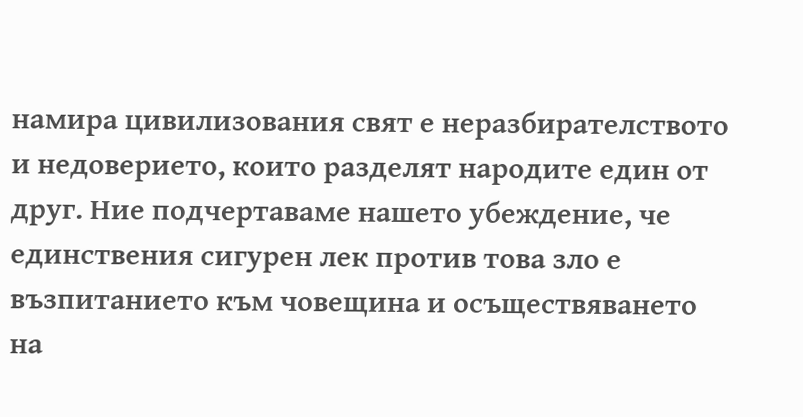намира цивилизования свят е неразбирателството и недоверието, които разделят народите един от друг. Ние подчертаваме нашето убеждение, че единствения сигурен лек против това зло е възпитанието към човещина и осъществяването на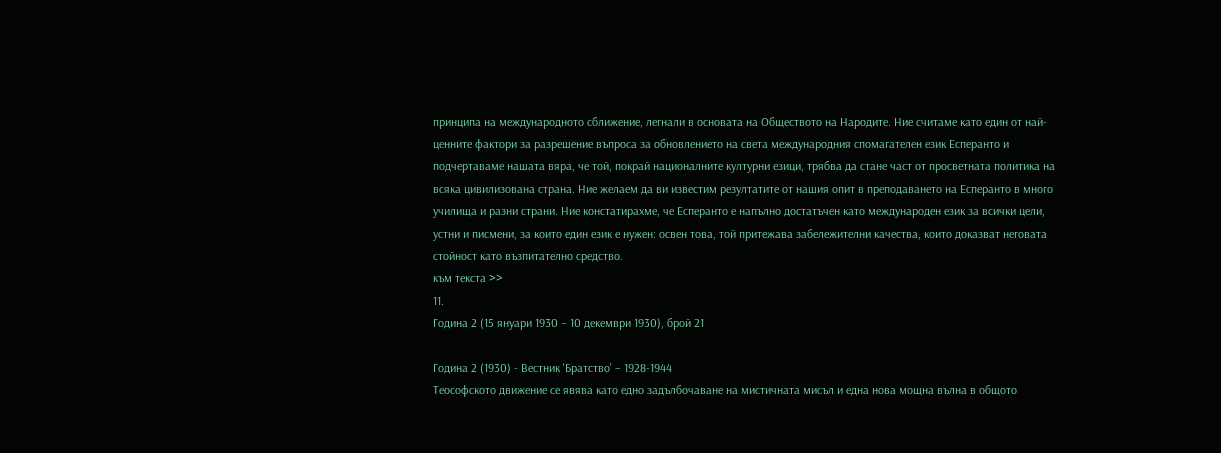принципа на международното сближение, легнали в основата на Обществото на Народите. Ние считаме като един от най-ценните фактори за разрешение въпроса за обновлението на света международния спомагателен език Есперанто и подчертаваме нашата вяра, че той, покрай националните културни езици, трябва да стане част от просветната политика на всяка цивилизована страна. Ние желаем да ви известим резултатите от нашия опит в преподаването на Есперанто в много училища и разни страни. Ние констатирахме, че Есперанто е напълно достатъчен като международен език за всички цели, устни и писмени, за които един език е нужен: освен това, той притежава забележителни качества, които доказват неговата стойност като възпитателно средство.
към текста >>
11.
Година 2 (15 януари 1930 – 10 декември 1930), брой 21

Година 2 (1930) - Вестник 'Братство' – 1928-1944
Теософското движение се явява като едно задълбочаване на мистичната мисъл и една нова мощна вълна в общото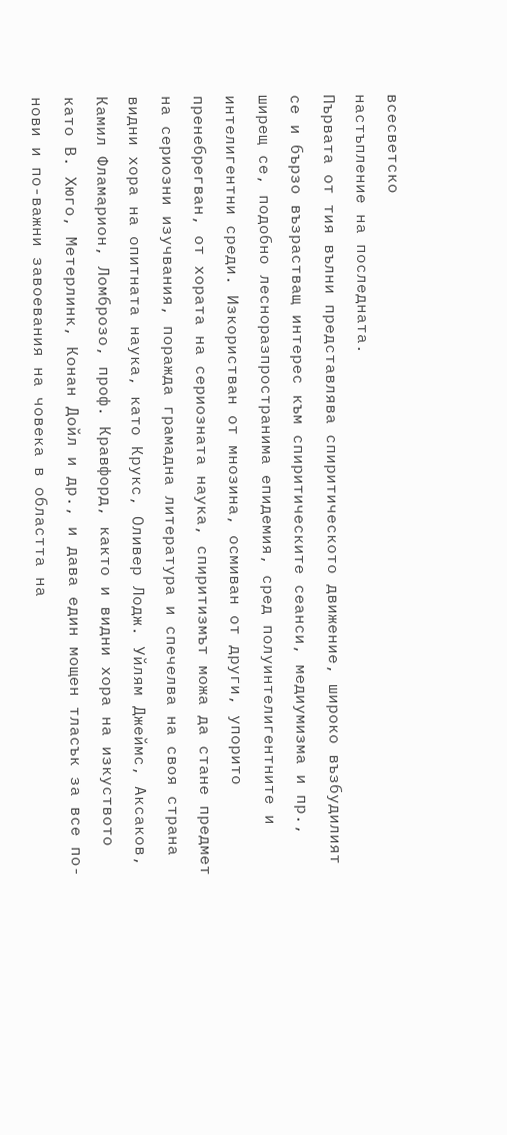всесветско
настъпление на последната.
Първата от тия вълни представлява спиритическото движение, широко възбудилият се и бързо възрастващ интерес към спиритическите сеанси, медиумизма и пр., ширещ се, подобно лесноразпространима епидемия, сред полуинтелигентните и интелигентни среди. Изкористван от мнозина, осмиван от други, упорито пренебрегван, от хората на сериозната наука, спиритизмът можа да стане предмет на сериозни изучвания, поражда грамадна литература и спечелва на своя страна видни хора на опитната наука, като Крукс, Оливер Лодж. Уйлям Джеймс, Аксаков, Камил Фламарион, Ломброзо, проф. Кравфорд, както и видни хора на изкуството като В. Хюго, Метерлинк, Конан Дойл и др., и дава един мощен тласък за все по-нови и по-важни завоевания на човека в областта на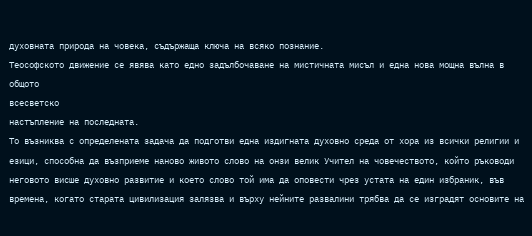духовната природа на човека, съдържаща ключа на всяко познание.
Теософското движение се явява като едно задълбочаване на мистичната мисъл и една нова мощна вълна в общото
всесветско
настъпление на последната.
То възниква с определената задача да подготви една издигната духовно среда от хора из всички религии и езици, способна да възприеме наново живото слово на онзи велик Учител на човечеството, който ръководи неговото висше духовно развитие и което слово той има да оповести чрез устата на един избраник, във времена, когато старата цивилизация залязва и върху нейните развалини трябва да се изградят основите на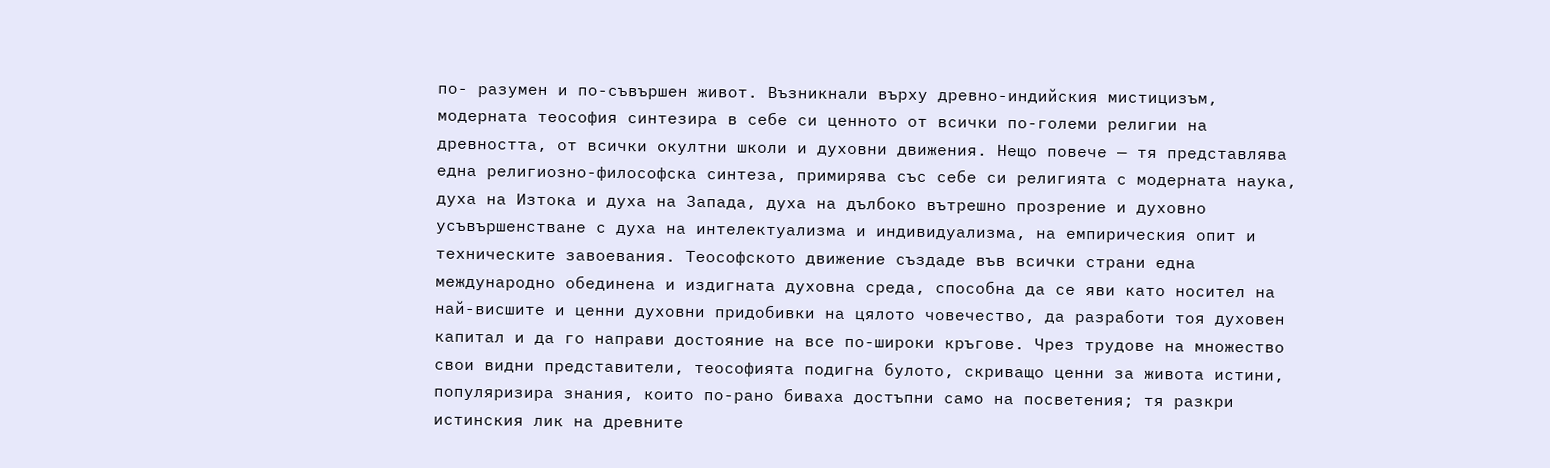по- разумен и пo-съвършен живот. Възникнали върху древно-индийския мистицизъм, модерната теософия синтезира в себе си ценното от всички по-големи религии на древността, от всички окултни школи и духовни движения. Нещо повече — тя представлява една религиозно-философска синтеза, примирява със себе си религията с модерната наука, духа на Изтока и духа на Запада, духа на дълбоко вътрешно прозрение и духовно усъвършенстване с духа на интелектуализма и индивидуализма, на емпирическия опит и техническите завоевания. Теософското движение създаде във всички страни една международно обединена и издигната духовна среда, способна да се яви като носител на най-висшите и ценни духовни придобивки на цялото човечество, да разработи тоя духовен капитал и да го направи достояние на все по-широки кръгове. Чрез трудове на множество свои видни представители, теософията подигна булото, скриващо ценни за живота истини, популяризира знания, които по-рано биваха достъпни само на посветения; тя разкри истинския лик на древните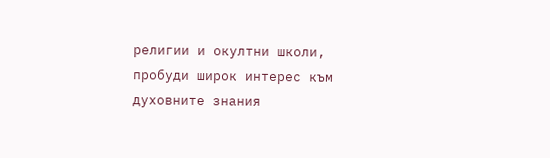религии и окултни школи, пробуди широк интерес към духовните знания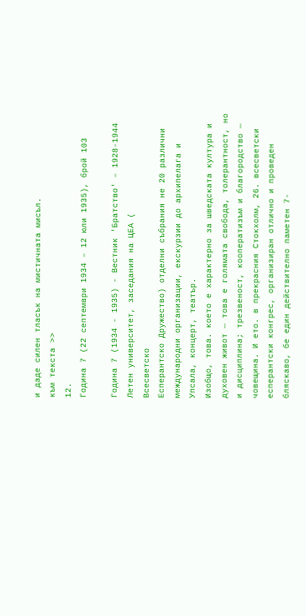и даде силен тласък на мистичната мисъл.
към текста >>
12.
Година 7 (22 септември 1934 – 12 юли 1935), брой 103

Година 7 (1934 - 1935) - Вестник 'Братство' – 1928-1944
Летен университет, заседания на ЦЕА (
Всесветско
Есперантско Дружество) отделни събрания не 20 различни международни организации, екскурзии до архипелага и Упсала, концерт, театър.
Изобщо, това. което е характерно за шведската култура и духовен живот — това е голямата свобода, толерантност, но и дисциплина; трезвеност, кооператизъм и благородство — човещина. И ето. в прекрасния Стокхолм, 26. всесветски есперантски конгрес, организиран отлично и проведен бляскаво, бе един действително паметен 7-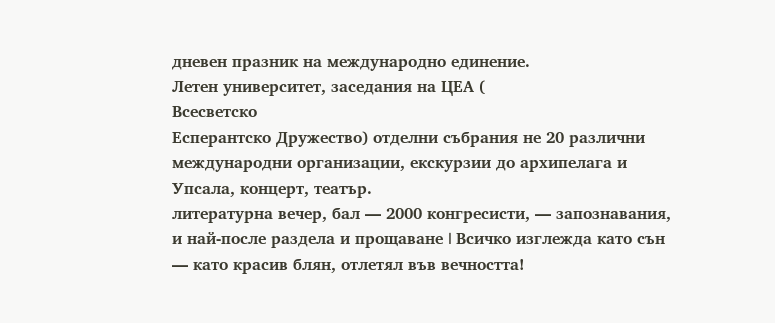дневен празник на международно единение.
Летен университет, заседания на ЦЕА (
Всесветско
Есперантско Дружество) отделни събрания не 20 различни международни организации, екскурзии до архипелага и Упсала, концерт, театър.
литературна вечер, бал — 2000 конгресисти, — запознавания, и най-после раздела и прощаване I Всичко изглежда като сън — като красив блян, отлетял във вечността!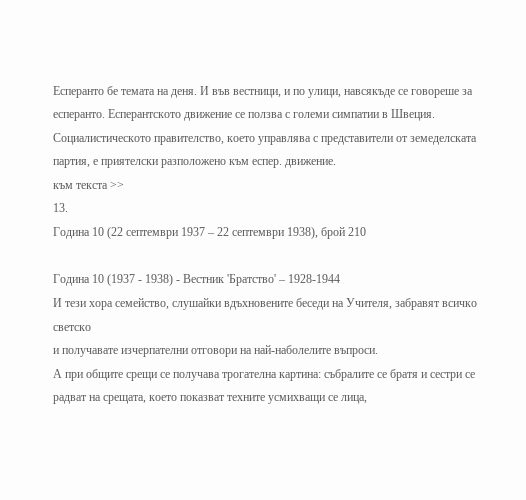Есперанто бе темата на деня. И във вестници, и по улици, навсякъде се говореше за есперанто. Есперантското движение се ползва с големи симпатии в Швеция. Социалистическото правителство, което управлява с представители от земеделската партия, е приятелски разположено към еспер. движение.
към текста >>
13.
Година 10 (22 септември 1937 – 22 септември 1938), брой 210

Година 10 (1937 - 1938) - Вестник 'Братство' – 1928-1944
И тези хора семейство, слушайки вдъхновените беседи на Учителя, забравят всичко
светско
и получавате изчерпателни отговори на най-наболелите въпроси.
А при общите срещи се получава трогателна картина: събралите се братя и сестри се радват на срещата, което показват техните усмихващи се лица,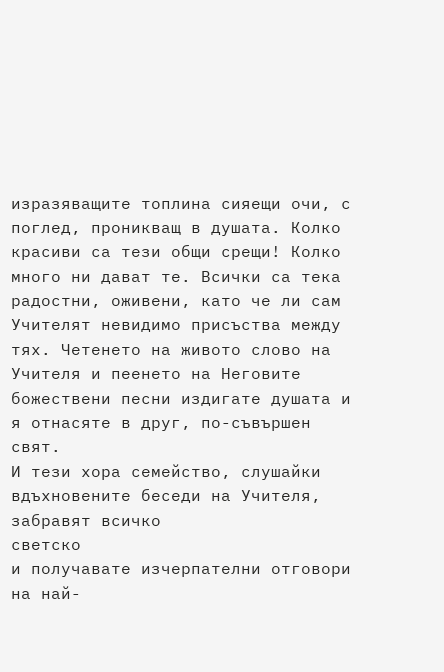изразяващите топлина сияещи очи, с поглед, проникващ в душата. Колко красиви са тези общи срещи! Колко много ни дават те. Всички са тека радостни, оживени, като че ли сам Учителят невидимо присъства между тях. Четенето на живото слово на Учителя и пеенето на Неговите божествени песни издигате душата и я отнасяте в друг, по-съвършен свят.
И тези хора семейство, слушайки вдъхновените беседи на Учителя, забравят всичко
светско
и получавате изчерпателни отговори на най-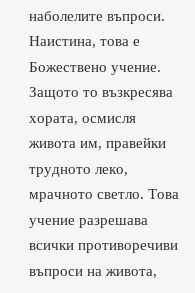наболелите въпроси.
Наистина, това е Божествено учение. Защото то възкресява хората, осмисля живота им, правейки трудното леко, мрачното светло. Това учение разрешава всички противоречиви въпроси на живота,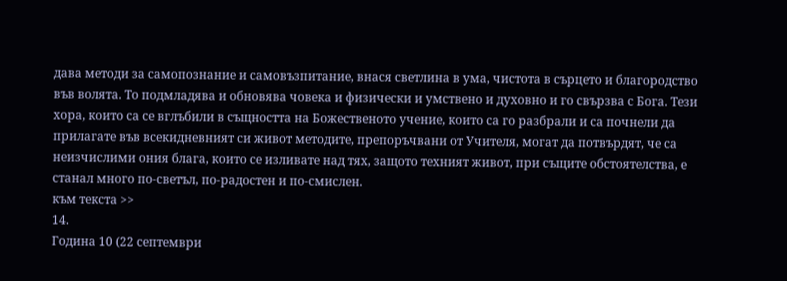дава методи за самопознание и самовъзпитание, внася светлина в ума, чистота в сърцето и благородство във волята. То подмладява и обновява човека и физически и умствено и духовно и го свързва с Бога. Тези хора, които са се вглъбили в същността на Божественото учение, които са го разбрали и са почнели да прилагате във всекидневният си живот методите, препоръчвани от Учителя, могат да потвърдят, че са неизчислими ония блага, които се изливате над тях, защото техният живот, при същите обстоятелства, е станал много по-светъл, по-радостен и по-смислен.
към текста >>
14.
Година 10 (22 септември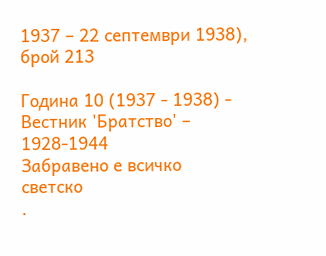1937 – 22 септември 1938), брой 213

Година 10 (1937 - 1938) - Вестник 'Братство' – 1928-1944
Забравено е всичко
светско
.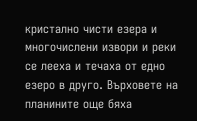кристално чисти езера и многочислени извори и реки се лееха и течаха от едно езеро в друго. Върховете на планините още бяха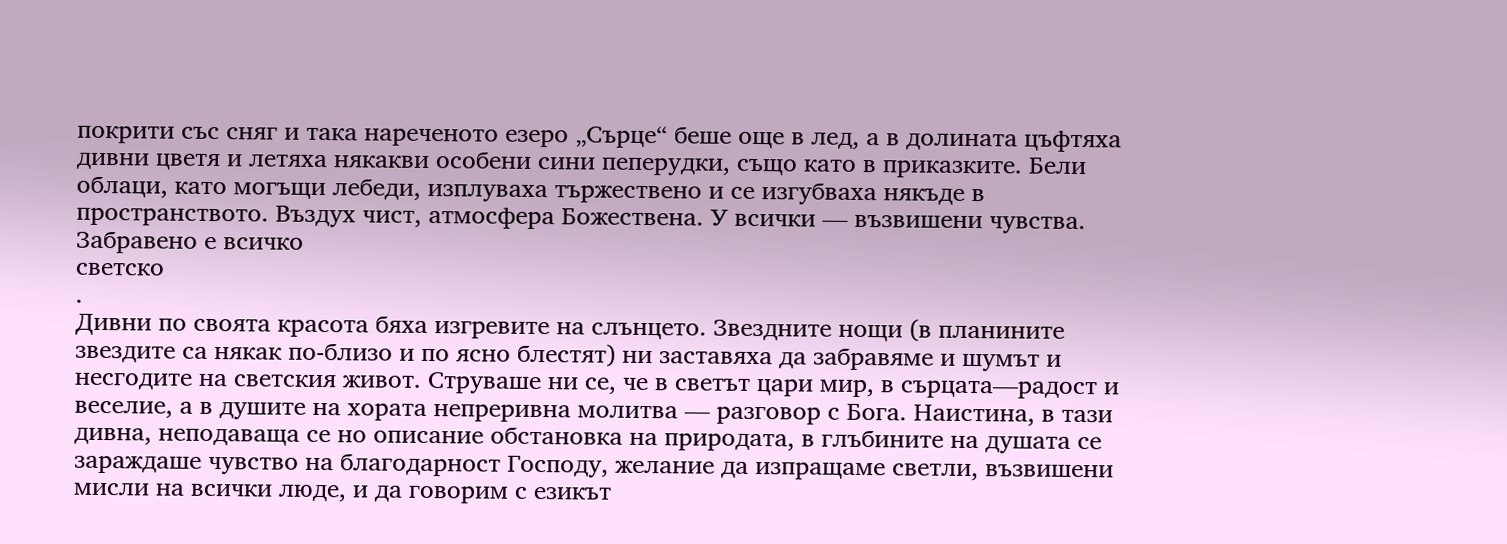покрити със сняг и така нареченото езеро „Сърце“ беше още в лед, а в долината цъфтяха дивни цветя и летяха някакви особени сини пеперудки, също като в приказките. Бели облаци, като могъщи лебеди, изплуваха тържествено и се изгубваха някъде в пространството. Въздух чист, атмосфера Божествена. У всички — възвишени чувства.
Забравено е всичко
светско
.
Дивни по своята красота бяха изгревите на слънцето. Звездните нощи (в планините звездите са някак по-близо и по ясно блестят) ни заставяха да забравяме и шумът и несгодите на светския живот. Струваше ни се, че в светът цари мир, в сърцата—радост и веселие, а в душите на хората непреривна молитва — разговор с Бога. Наистина, в тази дивна, неподаваща се но описание обстановка на природата, в глъбините на душата се зараждаше чувство на благодарност Господу, желание да изпращаме светли, възвишени мисли на всички люде, и да говорим с езикът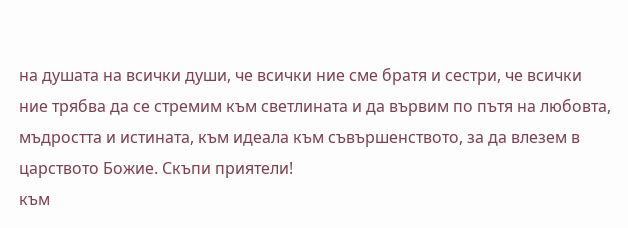на душата на всички души, че всички ние сме братя и сестри, че всички ние трябва да се стремим към светлината и да вървим по пътя на любовта, мъдростта и истината, към идеала към съвършенството, за да влезем в царството Божие. Скъпи приятели!
към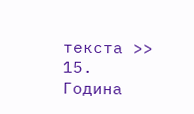текста >>
15.
Година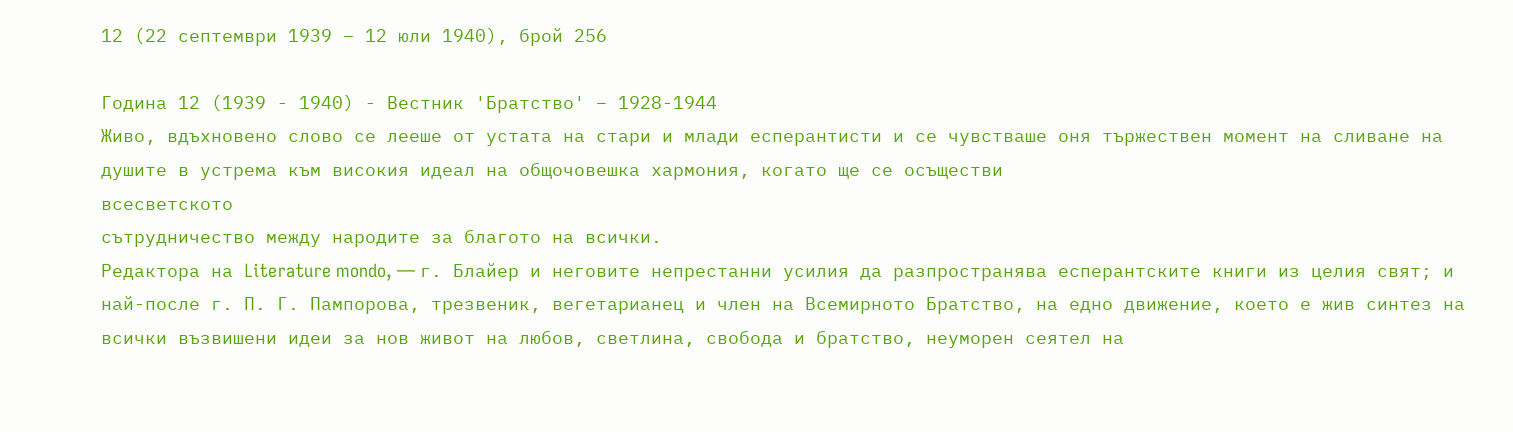12 (22 септември 1939 – 12 юли 1940), брой 256

Година 12 (1939 - 1940) - Вестник 'Братство' – 1928-1944
Живо, вдъхновено слово се лееше от устата на стари и млади есперантисти и се чувстваше оня тържествен момент на сливане на душите в устрема към високия идеал на общочовешка хармония, когато ще се осъществи
всесветското
сътрудничество между народите за благото на всички.
Редактора на Literature mondo, — г. Блайер и неговите непрестанни усилия да разпространява есперантските книги из целия свят; и най-после г. П. Г. Пампорова, трезвеник, вегетарианец и член на Всемирното Братство, на едно движение, което е жив синтез на всички възвишени идеи за нов живот на любов, светлина, свобода и братство, неуморен сеятел на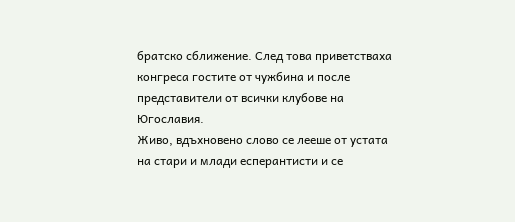братско сближение. След това приветстваха конгреса гостите от чужбина и после представители от всички клубове на Югославия.
Живо, вдъхновено слово се лееше от устата на стари и млади есперантисти и се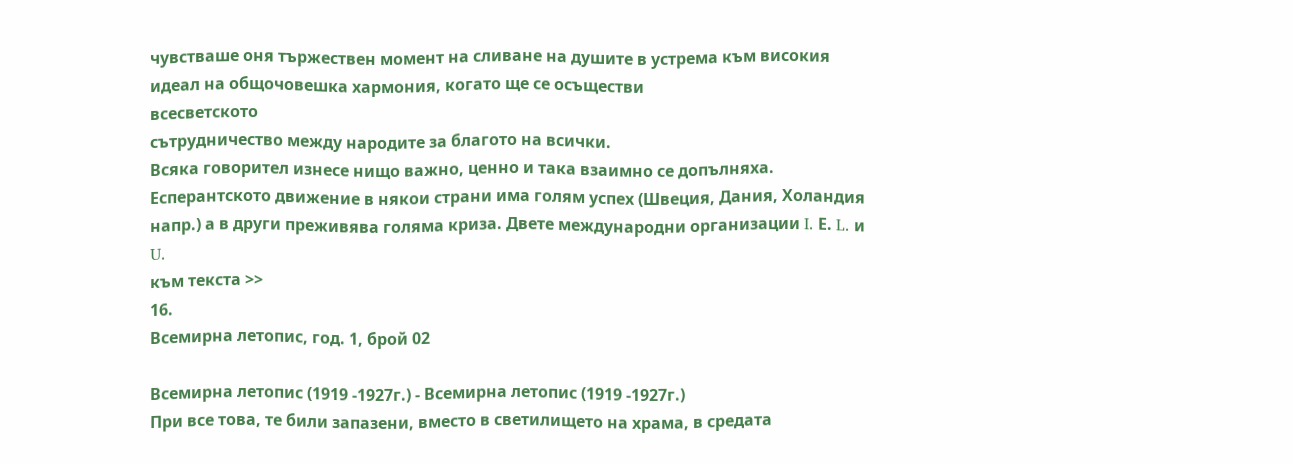чувстваше оня тържествен момент на сливане на душите в устрема към високия идеал на общочовешка хармония, когато ще се осъществи
всесветското
сътрудничество между народите за благото на всички.
Всяка говорител изнесе нищо важно, ценно и така взаимно се допълняха. Есперантското движение в някои страни има голям успех (Швеция, Дания, Холандия напр.) а в други преживява голяма криза. Двете международни организации I. Е. L. и U.
към текста >>
16.
Всемирна летопис, год. 1, брой 02

Всемирна летопис (1919 -1927г.) - Всемирна летопис (1919 -1927г.)
При все това, те били запазени, вместо в светилището на храма, в средата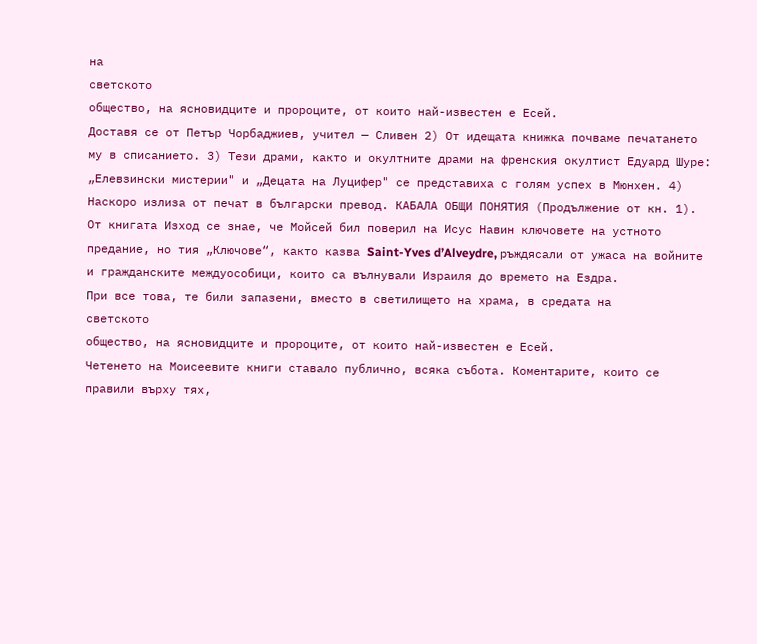на
светското
общество, на ясновидците и пророците, от които най-известен е Есей.
Доставя се от Петър Чорбаджиев, учител — Сливен 2) От идещата книжка почваме печатането му в списанието. 3) Тези драми, както и окултните драми на френския окултист Едуард Шуре: „Елевзински мистерии" и „Децата на Луцифер" се представиха с голям успех в Мюнхен. 4) Наскоро излиза от печат в български превод. КАБАЛА ОБЩИ ПОНЯТИЯ (Продължение от кн. 1). От книгата Изход се знае, че Мойсей бил поверил на Исус Навин ключовете на устното предание, но тия „Ключове“, както казва Saint-Yves d’Alveydre, ръждясали от ужаса на войните и гражданските междуособици, които са вълнували Израиля до времето на Ездра.
При все това, те били запазени, вместо в светилището на храма, в средата на
светското
общество, на ясновидците и пророците, от които най-известен е Есей.
Четенето на Моисеевите книги ставало публично, всяка събота. Коментарите, които се правили върху тях,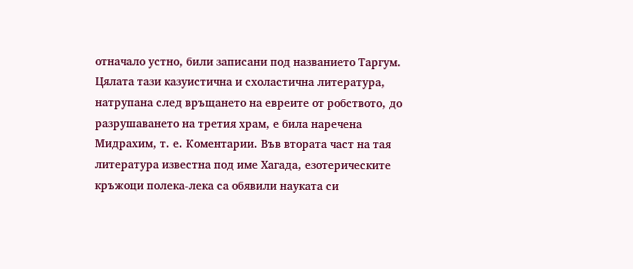отначало устно, били записани под названието Таргум. Цялата тази казуистична и схоластична литература, натрупана след връщането на евреите от робството, до разрушаването на третия храм, е била наречена Мидрахим, т. е. Коментарии. Във втората част на тая литература известна под име Хагада, езотерическите кръжоци полека-лека са обявили науката си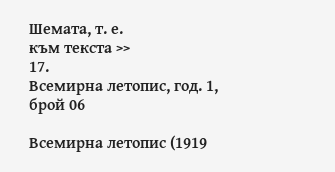Шемата, т. е.
към текста >>
17.
Всемирна летопис, год. 1, брой 06

Всемирна летопис (1919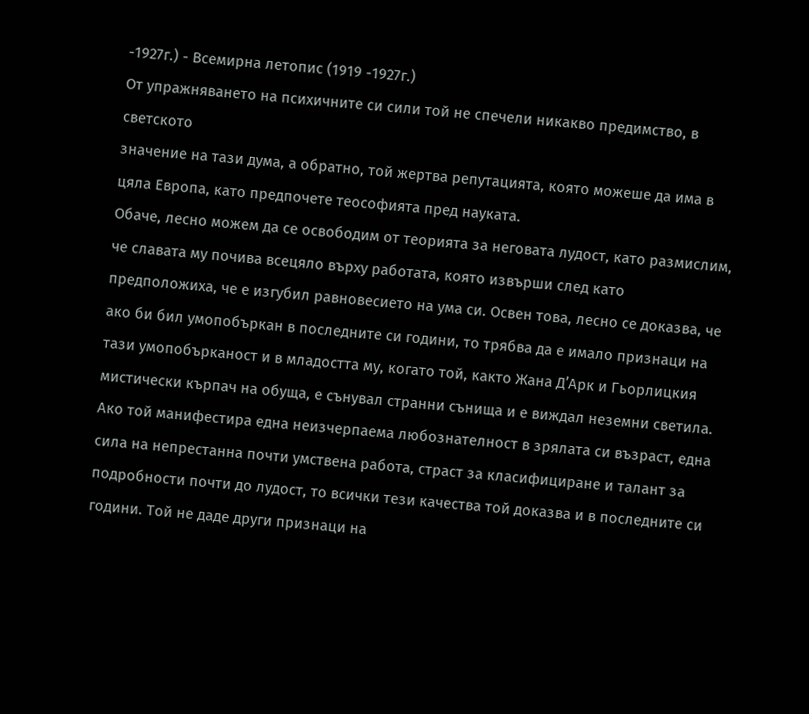-1927г.) - Всемирна летопис (1919 -1927г.)
От упражняването на психичните си сили той не спечели никакво предимство, в
светското
значение на тази дума, а обратно, той жертва репутацията, която можеше да има в цяла Европа, като предпочете теософията пред науката.
Обаче, лесно можем да се освободим от теорията за неговата лудост, като размислим, че славата му почива всецяло върху работата, която извърши след като предположиха, че е изгубил равновесието на ума си. Освен това, лесно се доказва, че ако би бил умопобъркан в последните си години, то трябва да е имало признаци на тази умопобърканост и в младостта му, когато той, както Жана Д’Арк и Гьорлицкия мистически кърпач на обуща, е сънувал странни сънища и е виждал неземни светила. Ако той манифестира една неизчерпаема любознателност в зрялата си възраст, една сила на непрестанна почти умствена работа, страст за класифициране и талант за подробности почти до лудост, то всички тези качества той доказва и в последните си години. Той не даде други признаци на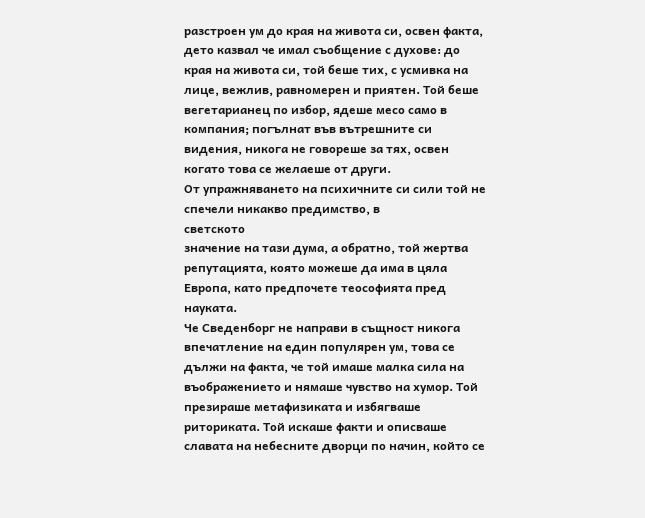разстроен ум до края на живота си, освен факта, дето казвал че имал съобщение с духове: до края на живота си, той беше тих, с усмивка на лице, вежлив, равномерен и приятен. Той беше вегетарианец по избор, ядеше месо само в компания; погълнат във вътрешните си видения, никога не говореше за тях, освен когато това се желаеше от други.
От упражняването на психичните си сили той не спечели никакво предимство, в
светското
значение на тази дума, а обратно, той жертва репутацията, която можеше да има в цяла Европа, като предпочете теософията пред науката.
Че Сведенборг не направи в същност никога впечатление на един популярен ум, това се дължи на факта, че той имаше малка сила на въображението и нямаше чувство на хумор. Той презираше метафизиката и избягваше риториката. Той искаше факти и описваше славата на небесните дворци по начин, който се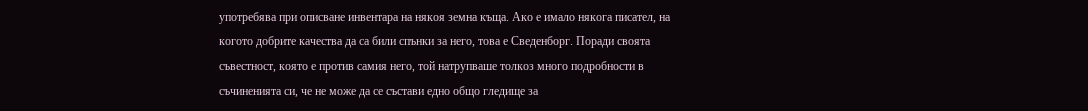употребява при описване инвентара на някоя земна къща. Ако е имало някога писател, на когото добрите качества да са били спънки за него, това е Сведенборг. Поради своята съвестност, която е против самия него, той натрупваше толкоз много подробности в съчиненията си, че не може да се състави едно общо гледище за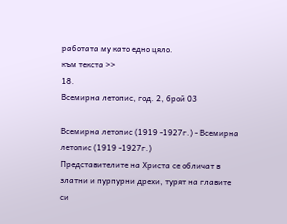работата му като едно цяло.
към текста >>
18.
Всемирна летопис, год. 2, брой 03

Всемирна летопис (1919 -1927г.) - Всемирна летопис (1919 -1927г.)
Представителите на Христа се обличат в златни и пурпурни дрехи, турят на главите си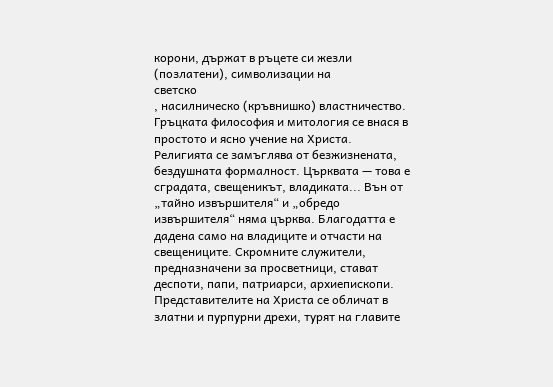корони, държат в ръцете си жезли (позлатени), символизации на
светско
, насилническо (кръвнишко) властничество.
Гръцката философия и митология се внася в простото и ясно учение на Христа. Религията се замъглява от безжизнената, бездушната формалност. Църквата — това е сградата, свещеникът, владиката... Вън от „тайно извършителя“ и „обредо извършителя“ няма църква. Благодатта е дадена само на владиците и отчасти на свещениците. Скромните служители, предназначени за просветници, стават деспоти, папи, патриарси, архиепископи.
Представителите на Христа се обличат в златни и пурпурни дрехи, турят на главите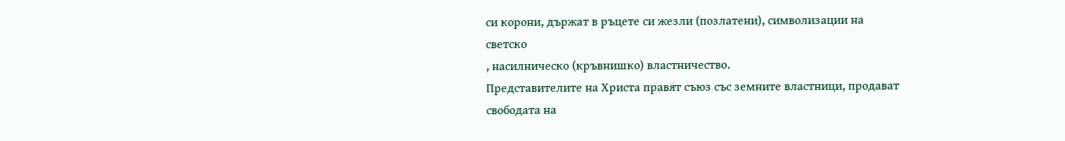си корони, държат в ръцете си жезли (позлатени), символизации на
светско
, насилническо (кръвнишко) властничество.
Представителите на Христа правят съюз със земните властници, продават свободата на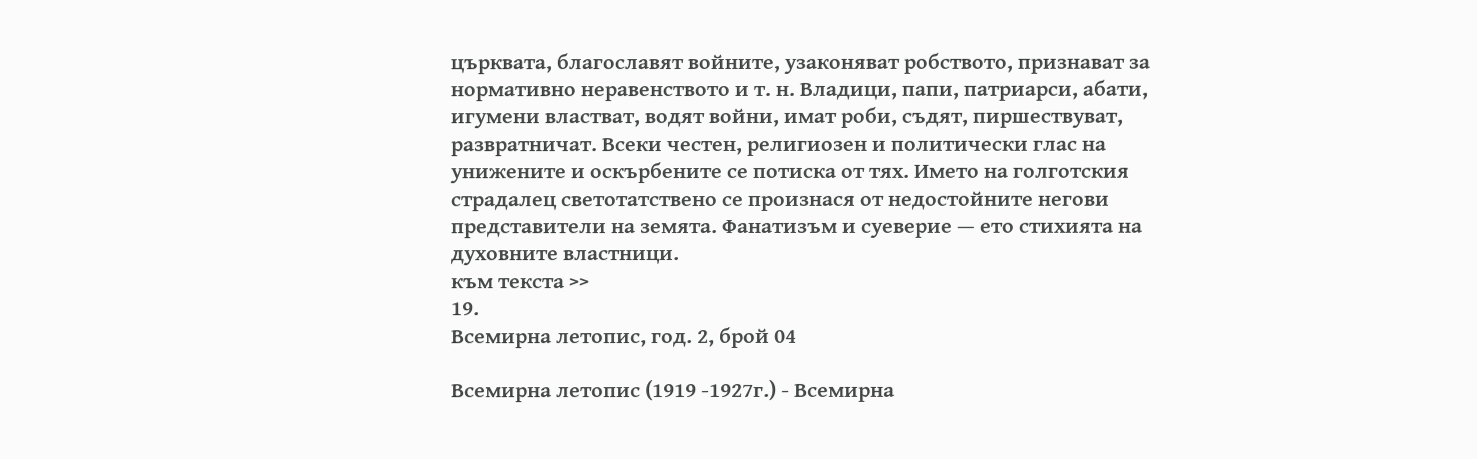църквата, благославят войните, узаконяват робството, признават за нормативно неравенството и т. н. Владици, папи, патриарси, абати, игумени властват, водят войни, имат роби, съдят, пиршествуват, развратничат. Всеки честен, религиозен и политически глас на унижените и оскърбените се потиска от тях. Името на голготския страдалец светотатствено се произнася от недостойните негови представители на земята. Фанатизъм и суеверие — ето стихията на духовните властници.
към текста >>
19.
Всемирна летопис, год. 2, брой 04

Всемирна летопис (1919 -1927г.) - Всемирна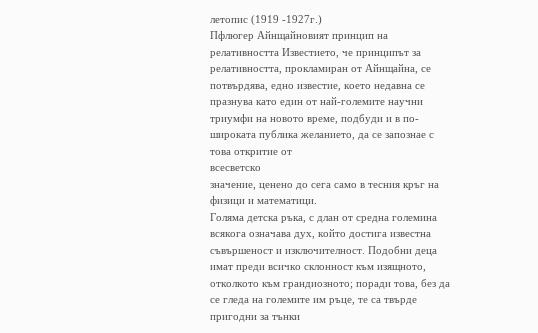летопис (1919 -1927г.)
Пфлюгер Айнщайновият принцип на релативността Известието, че принципът за релативността, прокламиран от Айнщайна, се потвърдява, едно известие, което недавна се празнува като един от най-големите научни триумфи на новото време, подбуди и в по-широката публика желанието, да се запознае с това откритие от
всесветско
значение, ценено до сега само в тесния кръг на физици и математици.
Голяма детска ръка, с длан от средна големина всякога означава дух, който достига известна съвършеност и изключителност. Подобни деца имат преди всичко склонност към изящното, отколкото към грандиозното; поради това, без да се гледа на големите им ръце, те са твърде пригодни за тънки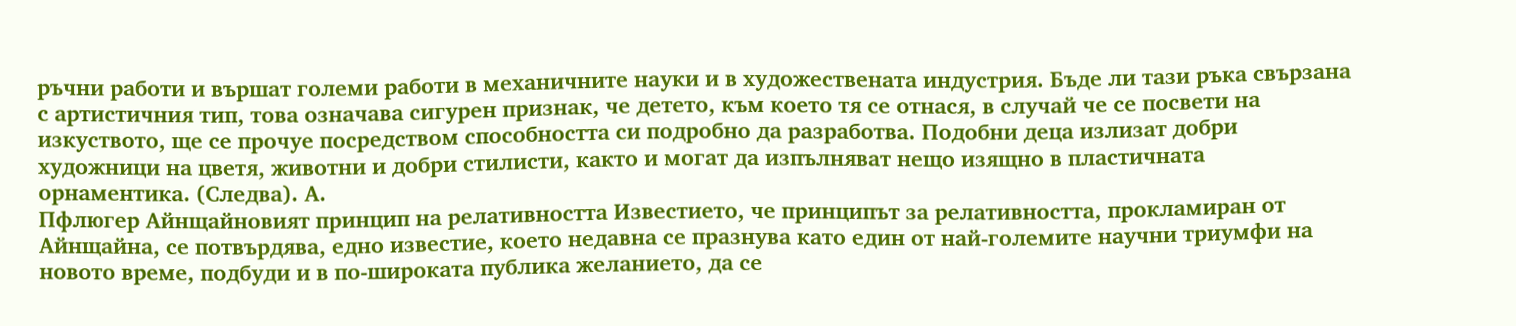ръчни работи и вършат големи работи в механичните науки и в художествената индустрия. Бъде ли тази ръка свързана с артистичния тип, това означава сигурен признак, че детето, към което тя се отнася, в случай че се посвети на изкуството, ще се прочуе посредством способността си подробно да разработва. Подобни деца излизат добри художници на цветя, животни и добри стилисти, както и могат да изпълняват нещо изящно в пластичната орнаментика. (Следва). А.
Пфлюгер Айнщайновият принцип на релативността Известието, че принципът за релативността, прокламиран от Айнщайна, се потвърдява, едно известие, което недавна се празнува като един от най-големите научни триумфи на новото време, подбуди и в по-широката публика желанието, да се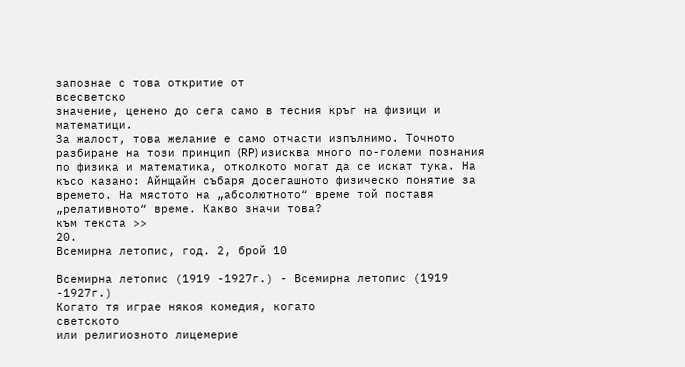запознае с това откритие от
всесветско
значение, ценено до сега само в тесния кръг на физици и математици.
За жалост, това желание е само отчасти изпълнимо. Точното разбиране на този принцип (RP) изисква много по-големи познания по физика и математика, отколкото могат да се искат тука. На късо казано: Айнщайн събаря досегашното физическо понятие за времето. На мястото на „абсолютното“ време той поставя „релативното“ време. Какво значи това?
към текста >>
20.
Всемирна летопис, год. 2, брой 10

Всемирна летопис (1919 -1927г.) - Всемирна летопис (1919 -1927г.)
Когато тя играе някоя комедия, когато
светското
или религиозното лицемерие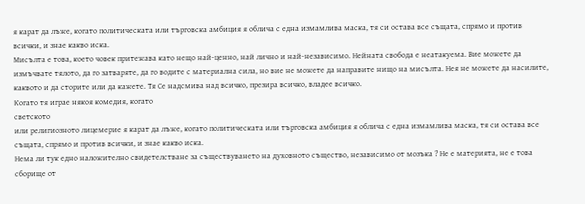я карат да лъже, когато политическата или търговска амбиция я облича с една измамлива маска, тя си остава все същата, спрямо и против всички, и знае какво иска.
Мисълта е това, което човек притежава като нещо най-ценно, най лично и най-независимо. Нейната свобода е неатакуема. Вие можете да измъчвате тялото, да го затваряте, да го водите с материална сила, но вие не можете да направите нищо на мисълта. Нея не можете да насилите, каквото и да сторите или да кажете. Тя Се надсмива над всичко, презира всичко, владее всичко.
Когато тя играе някоя комедия, когато
светското
или религиозното лицемерие я карат да лъже, когато политическата или търговска амбиция я облича с една измамлива маска, тя си остава все същата, спрямо и против всички, и знае какво иска.
Нема ли тук едно наложително свидетелстване за съществуването на духовното същество, независимо от мозъка ? Не е материята, не е това сборище от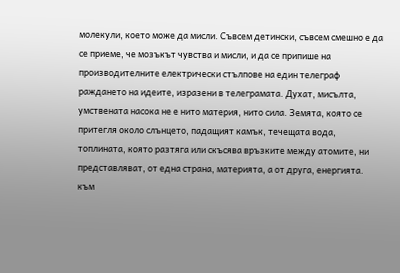молекули, което може да мисли. Съвсем детински, съвсем смешно е да се приеме, че мозъкът чувства и мисли, и да се припише на производителните електрически стълпове на един телеграф раждането на идеите, изразени в телеграмата. Духат, мисълта, умствената насока не е нито материя, нито сила. Земята, която се притегля около слънцето, падащият камък, течещата вода, топлината, която разтяга или скъсява връзките между атомите, ни представляват, от една страна, материята, а от друга, енергията.
към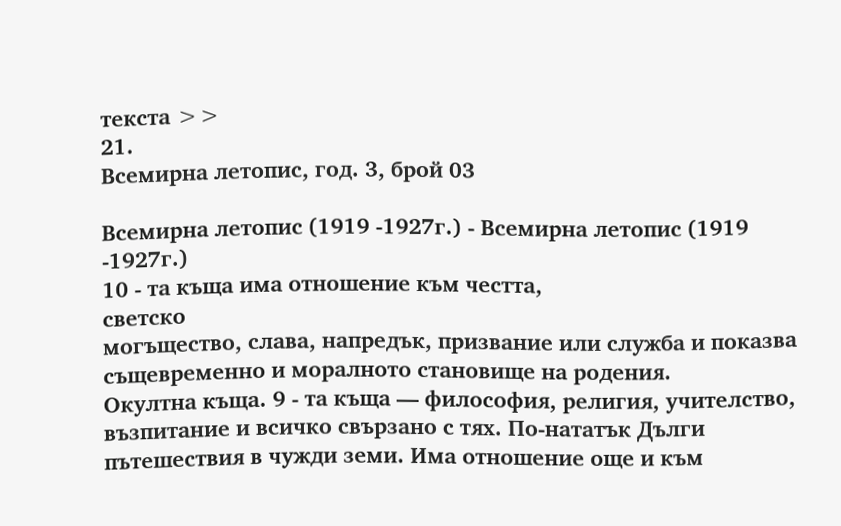текста >>
21.
Всемирна летопис, год. 3, брой 03

Всемирна летопис (1919 -1927г.) - Всемирна летопис (1919 -1927г.)
10 - та къща има отношение към честта,
светско
могъщество, слава, напредък, призвание или служба и показва същевременно и моралното становище на родения.
Окултна къща. 9 - та къща — философия, религия, учителство, възпитание и всичко свързано с тях. По-нататък Дълги пътешествия в чужди земи. Има отношение още и към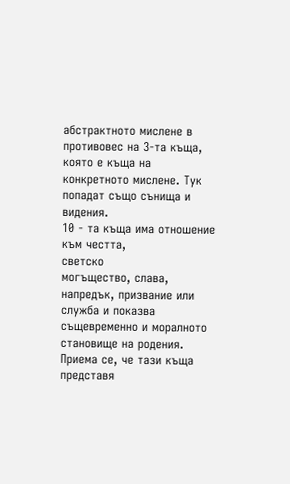абстрактното мислене в противовес на 3-та къща, която е къща на конкретното мислене. Тук попадат също сънища и видения.
10 - та къща има отношение към честта,
светско
могъщество, слава, напредък, призвание или служба и показва същевременно и моралното становище на родения.
Приема се, че тази къща представя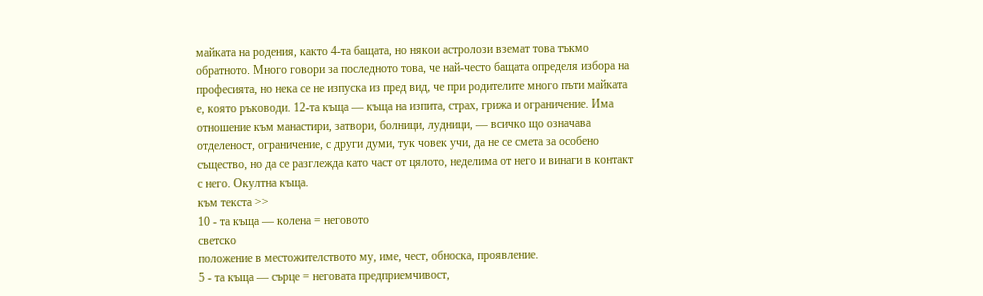майката на родения, както 4-та бащата, но някои астролози вземат това тъкмо обратното. Много говори за последното това, че най-често бащата определя избора на професията, но нека се не изпуска из пред вид, че при родителите много пъти майката е, която ръководи. 12-та къща — къща на изпита, страх, грижа и ограничение. Има отношение към манастири, затвори, болници, лудници, — всичко що означава отделеност, ограничение, с други думи, тук човек учи, да не се смета за особено същество, но да се разглежда като част от цялото, неделима от него и винаги в контакт с него. Окултна къща.
към текста >>
10 - та къща — колена = неговото
светско
положение в местожителството му, име, чест, обноска, проявление.
5 - та къща — сърце = неговата предприемчивост,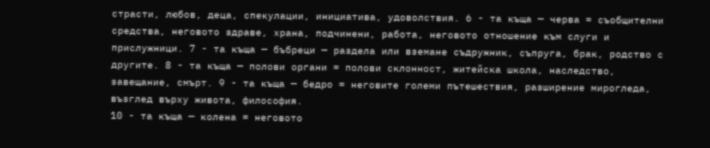страсти, любов, деца, спекулации, инициатива, удоволствия. 6 - та къща — черва = съобщителни средства, неговото здраве, храна, подчинени, работа, неговото отношение към слуги и прислужници. 7 - та къща — бъбреци — раздела или вземане съдружник, съпруга, брак, родство с другите. 8 - та къща — полови органи = полови склонност, житейска школа, наследство, завещание, смърт. 9 - та къща — бедро = неговите големи пътешествия, разширение мирогледа, възглед върху живота, философия.
10 - та къща — колена = неговото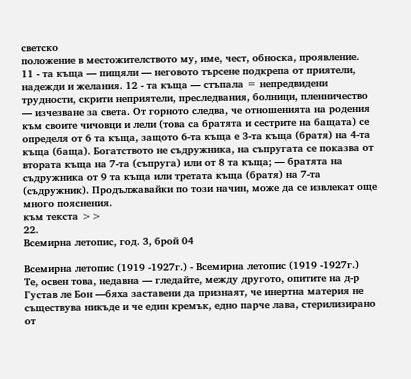светско
положение в местожителството му, име, чест, обноска, проявление.
11 - та къща — пищяли — неговото търсене подкрепа от приятели, надежди и желания. 12 - та къща — стъпала = непредвидени трудности, скрити неприятели, преследвания, болници, пленничество — изчезване за света. От горното следва, че отношенията на родения към своите чичовци и лели (това са братята и сестрите на бащата) се определя от 6 та къща, защото 6-та къща е 3-та къща (братя) на 4-та къща (баща). Богатството не съдружника, на съпругата се показва от втората къща на 7-та (съпруга) или от 8 та къща; — братята на съдружника от 9 та къща или третата къща (братя) на 7-та (съдружник). Продължавайки по този начин, може да се извлекат още много пояснения.
към текста >>
22.
Всемирна летопис, год. 3, брой 04

Всемирна летопис (1919 -1927г.) - Всемирна летопис (1919 -1927г.)
Те, освен това, недавна — гледайте, между другото, опитите на д-р Густав ле Бон —бяха заставени да признаят, че инертна материя не съществува никъде и че един кремък, едно парче лава, стерилизирано от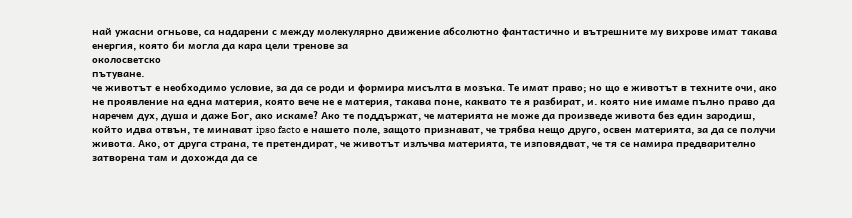най ужасни огньове, са надарени с между молекулярно движение абсолютно фантастично и вътрешните му вихрове имат такава енергия, която би могла да кара цели тренове за
околосветско
пътуване.
че животът е необходимо условие, за да се роди и формира мисълта в мозъка. Те имат право; но що е животът в техните очи, ако не проявление на една материя, която вече не е материя, такава поне, каквато те я разбират, и. която ние имаме пълно право да наречем дух, душа и даже Бог, ако искаме? Ако те поддържат, че материята не може да произведе живота без един зародиш, който идва отвън, те минават ipso facto е нашето поле, защото признават, че трябва нещо друго, освен материята, за да се получи живота. Ако, от друга страна, те претендират, че животът излъчва материята, те изповядват, че тя се намира предварително затворена там и дохожда да се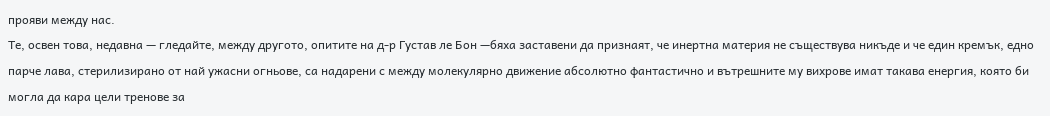прояви между нас.
Те, освен това, недавна — гледайте, между другото, опитите на д-р Густав ле Бон —бяха заставени да признаят, че инертна материя не съществува никъде и че един кремък, едно парче лава, стерилизирано от най ужасни огньове, са надарени с между молекулярно движение абсолютно фантастично и вътрешните му вихрове имат такава енергия, която би могла да кара цели тренове за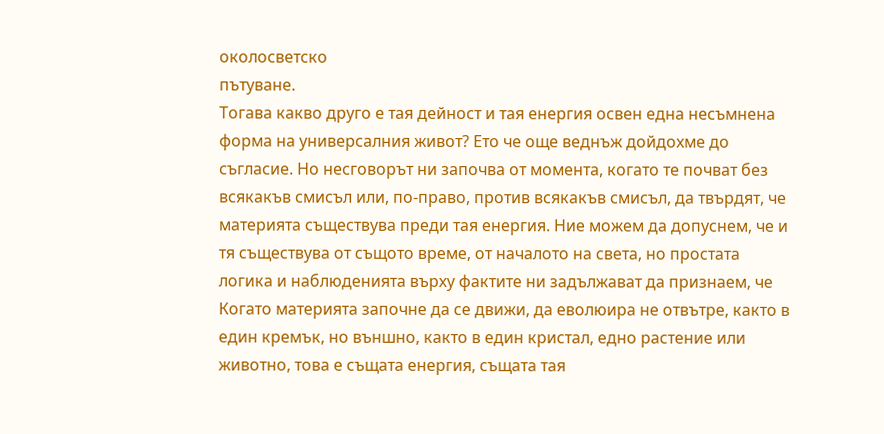околосветско
пътуване.
Тогава какво друго е тая дейност и тая енергия освен една несъмнена форма на универсалния живот? Ето че още веднъж дойдохме до съгласие. Но несговорът ни започва от момента, когато те почват без всякакъв смисъл или, по-право, против всякакъв смисъл, да твърдят, че материята съществува преди тая енергия. Ние можем да допуснем, че и тя съществува от същото време, от началото на света, но простата логика и наблюденията върху фактите ни задължават да признаем, че Когато материята започне да се движи, да еволюира не отвътре, както в един кремък, но външно, както в един кристал, едно растение или животно, това е същата енергия, същата тая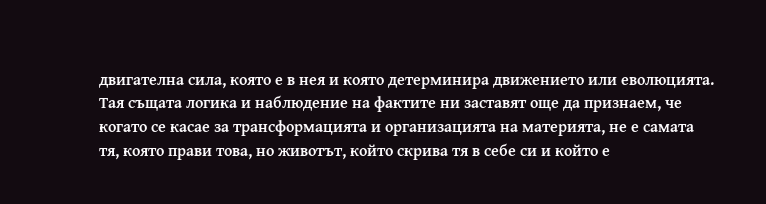двигателна сила, която е в нея и която детерминира движението или еволюцията. Тая същата логика и наблюдение на фактите ни заставят още да признаем, че когато се касае за трансформацията и организацията на материята, не е самата тя, която прави това, но животът, който скрива тя в себе си и който е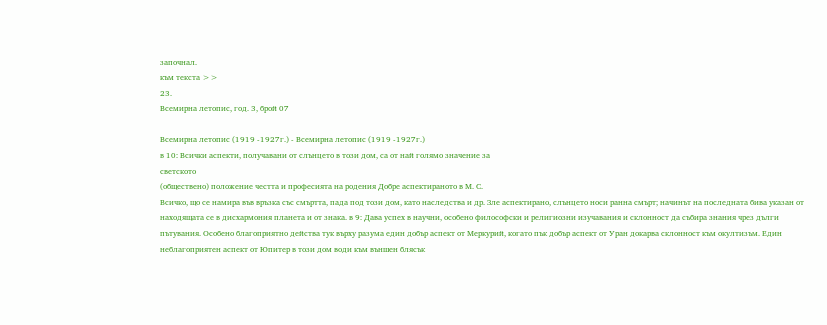започнал.
към текста >>
23.
Всемирна летопис, год. 3, брой 07

Всемирна летопис (1919 -1927г.) - Всемирна летопис (1919 -1927г.)
в 10: Всички аспекти, получавани от слънцето в този дом, са от най голямо значение за
светското
(обществено) положение честта и професията на родения Добре аспектираното в М. С.
Всичко, що се намира във връзка със смъртта, пада под този дом, като наследства и др. Зле аспектирано, слънцето носи ранна смърт; начинът на последната бива указан от находящата се в дисхармония планета и от знака. в 9: Дава успех в научни, особено философски и религиозни изучавания и склонност да събира знания чрез дълги пътувания. Особено благоприятно действа тук върху разума един добър аспект от Меркурий, когато пък добър аспект от Уран докарва склонност към окултизъм. Един неблагоприятен аспект от Юпитер в този дом води към външен блясък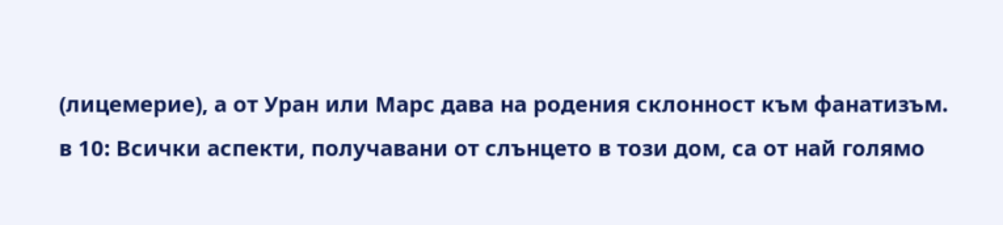(лицемерие), а от Уран или Марс дава на родения склонност към фанатизъм.
в 10: Всички аспекти, получавани от слънцето в този дом, са от най голямо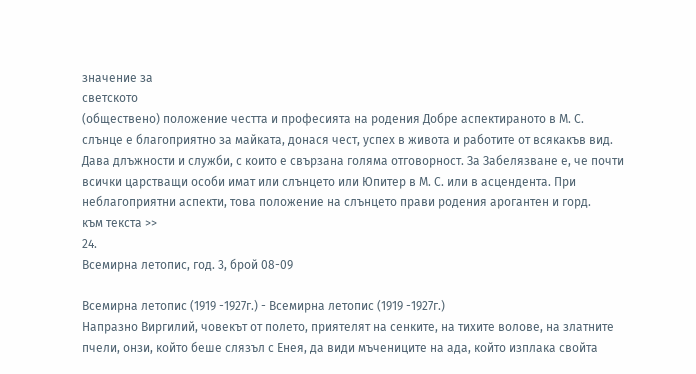значение за
светското
(обществено) положение честта и професията на родения Добре аспектираното в М. С.
слънце е благоприятно за майката, донася чест, успех в живота и работите от всякакъв вид. Дава длъжности и служби, с които е свързана голяма отговорност. За Забелязване е, че почти всички царстващи особи имат или слънцето или Юпитер в М. С. или в асцендента. При неблагоприятни аспекти, това положение на слънцето прави родения арогантен и горд.
към текста >>
24.
Всемирна летопис, год. 3, брой 08-09

Всемирна летопис (1919 -1927г.) - Всемирна летопис (1919 -1927г.)
Напразно Виргилий, човекът от полето, приятелят на сенките, на тихите волове, на златните пчели, онзи, който беше слязъл с Енея, да види мъчениците на ада, който изплака свойта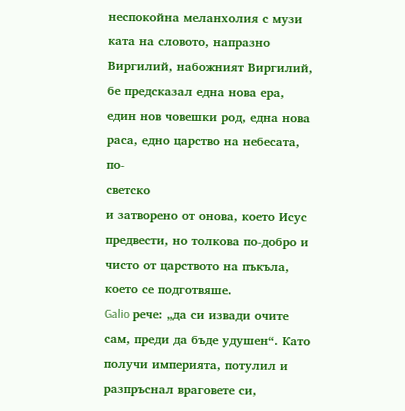неспокойна меланхолия с музи ката на словото, напразно Виргилий, набожният Виргилий, бе предсказал една нова ера, един нов човешки род, една нова раса, едно царство на небесата, по-
светско
и затворено от онова, което Исус предвести, но толкова по-добро и чисто от царството на пъкъла, което се подготвяше.
Galio рече: „да си извади очите сам, преди да бъде удушен“. Като получи империята, потулил и разпръснал враговете си,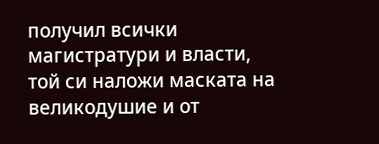получил всички магистратури и власти, той си наложи маската на великодушие и от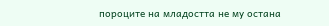пороците на младостта не му остана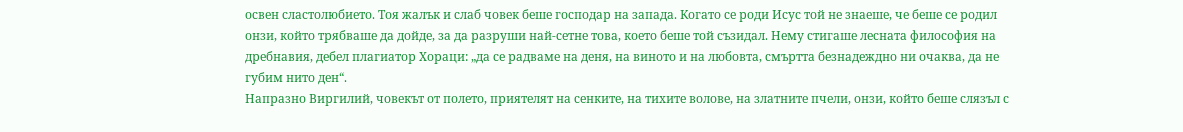освен сластолюбието. Тоя жалък и слаб човек беше господар на запада. Когато се роди Исус той не знаеше, че беше се родил онзи, който трябваше да дойде, за да разруши най-сетне това, което беше той съзидал. Нему стигаше лесната философия на дребнавия, дебел плагиатор Хораци: „да се радваме на деня, на виното и на любовта, смъртта безнадеждно ни очаква, да не губим нито ден“.
Напразно Виргилий, човекът от полето, приятелят на сенките, на тихите волове, на златните пчели, онзи, който беше слязъл с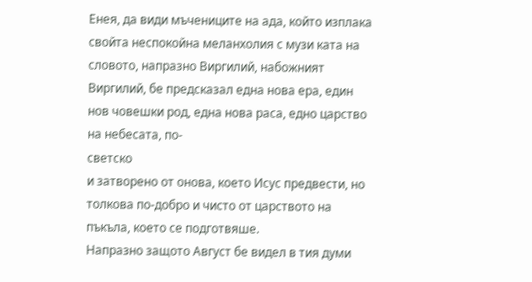Енея, да види мъчениците на ада, който изплака свойта неспокойна меланхолия с музи ката на словото, напразно Виргилий, набожният Виргилий, бе предсказал една нова ера, един нов човешки род, една нова раса, едно царство на небесата, по-
светско
и затворено от онова, което Исус предвести, но толкова по-добро и чисто от царството на пъкъла, което се подготвяше.
Напразно защото Август бе видел в тия думи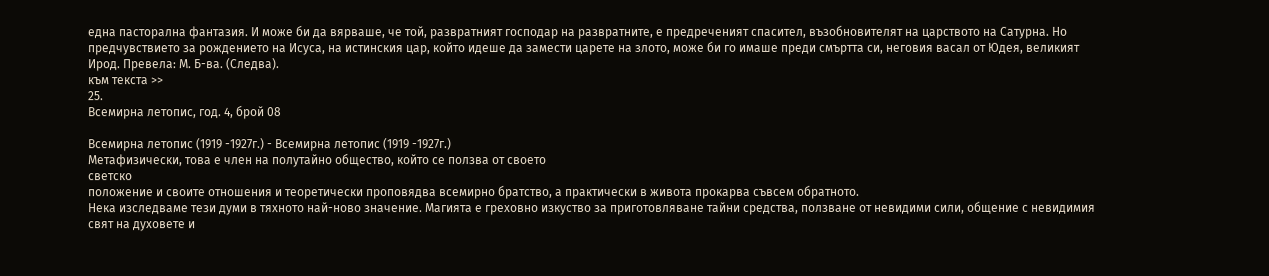една пасторална фантазия. И може би да вярваше, че той, развратният господар на развратните, е предреченият спасител, възобновителят на царството на Сатурна. Но предчувствието за рождението на Исуса, на истинския цар, който идеше да замести царете на злото, може би го имаше преди смъртта си, неговия васал от Юдея, великият Ирод. Превела: М. Б-ва. (Следва).
към текста >>
25.
Всемирна летопис, год. 4, брой 08

Всемирна летопис (1919 -1927г.) - Всемирна летопис (1919 -1927г.)
Метафизически, това е член на полутайно общество, който се ползва от своето
светско
положение и своите отношения и теоретически проповядва всемирно братство, а практически в живота прокарва съвсем обратното.
Нека изследваме тези думи в тяхното най-ново значение. Магията е греховно изкуство за приготовляване тайни средства, ползване от невидими сили, общение с невидимия свят на духовете и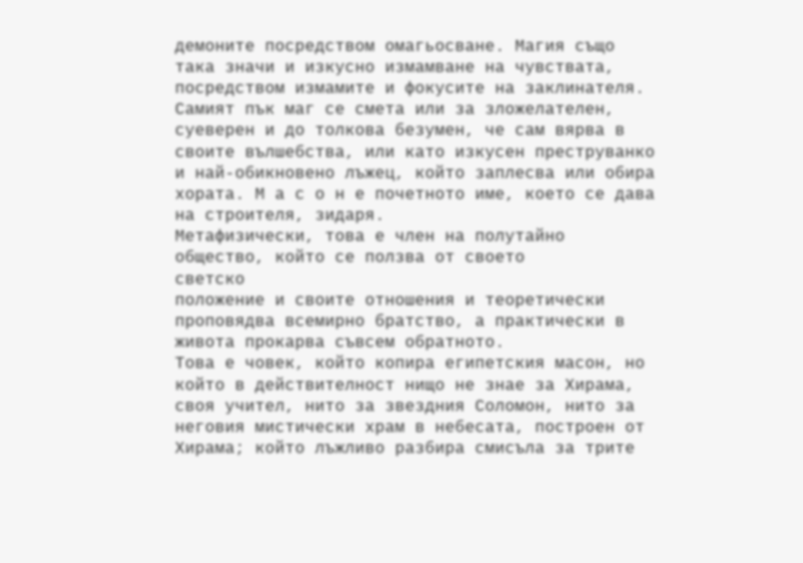демоните посредством омагьосване. Магия също така значи и изкусно измамване на чувствата, посредством измамите и фокусите на заклинателя. Самият пък маг се смета или за зложелателен, суеверен и до толкова безумен, че сам вярва в своите вълшебства, или като изкусен преструванко и най-обикновено лъжец, който заплесва или обира хората. М а с о н е почетното име, което се дава на строителя, зидаря.
Метафизически, това е член на полутайно общество, който се ползва от своето
светско
положение и своите отношения и теоретически проповядва всемирно братство, а практически в живота прокарва съвсем обратното.
Това е човек, който копира египетския масон, но който в действителност нищо не знае за Хирама, своя учител, нито за звездния Соломон, нито за неговия мистически храм в небесата, построен от Хирама; който лъжливо разбира смисъла за трите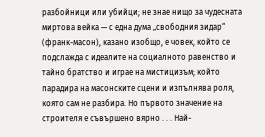разбойници или убийци; не знае нищо за чудесната миртова вейка — с една дума „свободния зидар“ (франк-масон), казано изобщо, е човек, който се подслажда с идеалите на социалното равенство и тайно братство и играе на мистицизъм; който парадира на масонските сцени и изпълнява роля, която сам не разбира. Но първото значение на строителя е съвършено вярно . . . Най-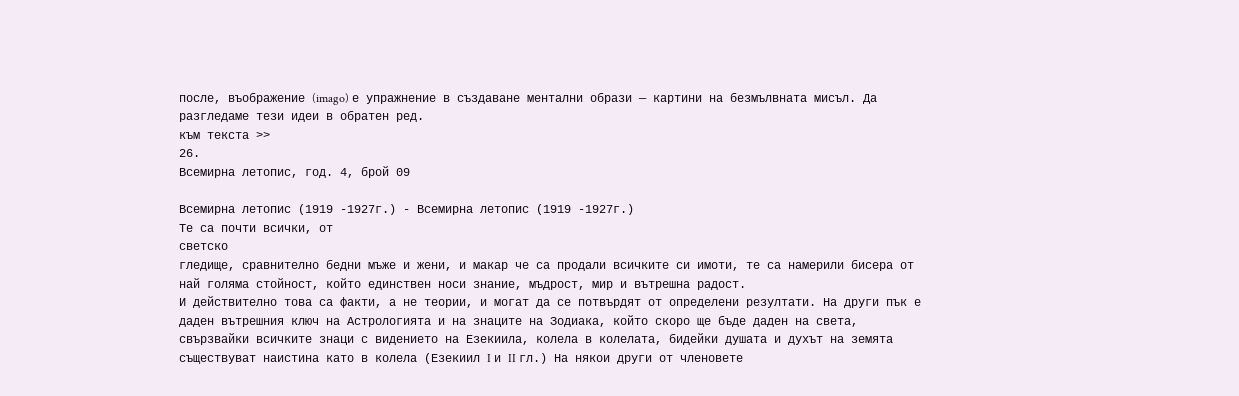после, въображение (imago) е упражнение в създаване ментални образи — картини на безмълвната мисъл. Да разгледаме тези идеи в обратен ред.
към текста >>
26.
Всемирна летопис, год. 4, брой 09

Всемирна летопис (1919 -1927г.) - Всемирна летопис (1919 -1927г.)
Те са почти всички, от
светско
гледище, сравнително бедни мъже и жени, и макар че са продали всичките си имоти, те са намерили бисера от най голяма стойност, който единствен носи знание, мъдрост, мир и вътрешна радост.
И действително това са факти, а не теории, и могат да се потвърдят от определени резултати. На други пък е даден вътрешния ключ на Астрологията и на знаците на Зодиака, който скоро ще бъде даден на света, свързвайки всичките знаци с видението на Езекиила, колела в колелата, бидейки душата и духът на земята съществуват наистина като в колела (Езекиил I и II гл.) На някои други от членовете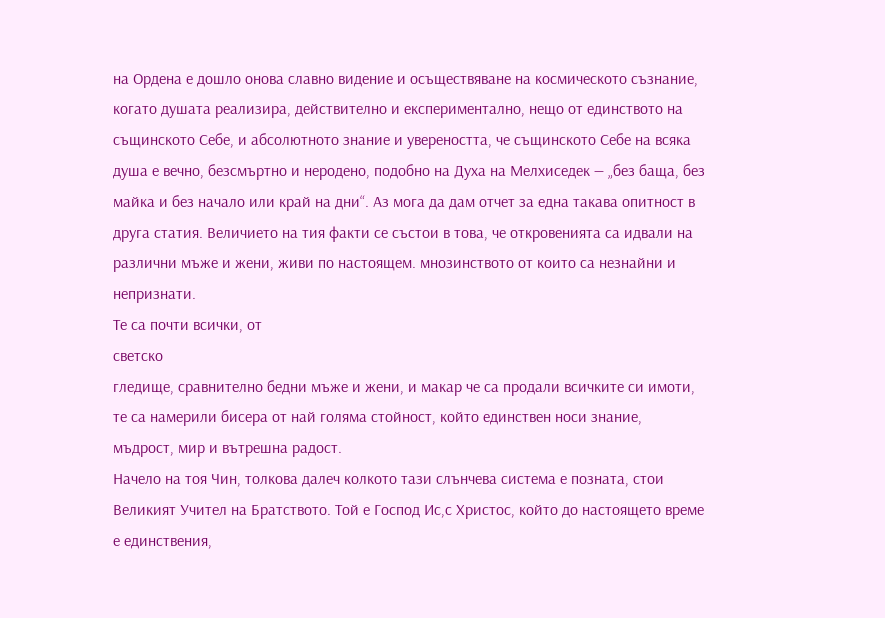на Ордена е дошло онова славно видение и осъществяване на космическото съзнание, когато душата реализира, действително и експериментално, нещо от единството на същинското Себе, и абсолютното знание и увереността, че същинското Себе на всяка душа е вечно, безсмъртно и неродено, подобно на Духа на Мелхиседек — „без баща, без майка и без начало или край на дни“. Аз мога да дам отчет за една такава опитност в друга статия. Величието на тия факти се състои в това, че откровенията са идвали на различни мъже и жени, живи по настоящем. мнозинството от които са незнайни и непризнати.
Те са почти всички, от
светско
гледище, сравнително бедни мъже и жени, и макар че са продали всичките си имоти, те са намерили бисера от най голяма стойност, който единствен носи знание, мъдрост, мир и вътрешна радост.
Начело на тоя Чин, толкова далеч колкото тази слънчева система е позната, стои Великият Учител на Братството. Той е Господ Ис,с Христос, който до настоящето време е единствения,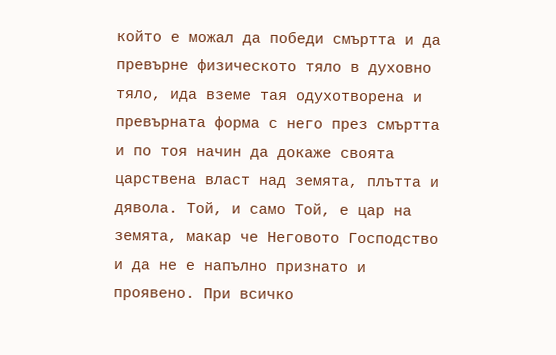който е можал да победи смъртта и да превърне физическото тяло в духовно тяло, ида вземе тая одухотворена и превърната форма с него през смъртта и по тоя начин да докаже своята царствена власт над земята, плътта и дявола. Той, и само Той, е цар на земята, макар че Неговото Господство и да не е напълно признато и проявено. При всичко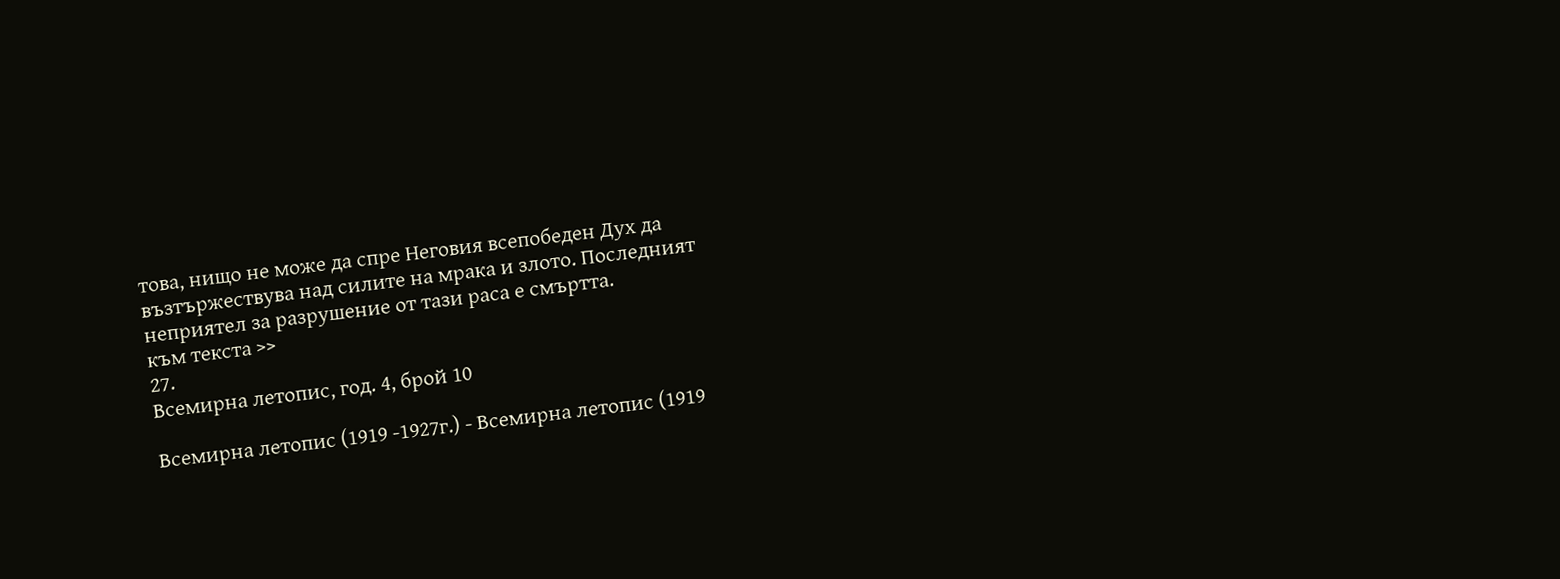това, нищо не може да спре Неговия всепобеден Дух да възтържествува над силите на мрака и злото. Последният неприятел за разрушение от тази раса е смъртта.
към текста >>
27.
Всемирна летопис, год. 4, брой 10

Всемирна летопис (1919 -1927г.) - Всемирна летопис (1919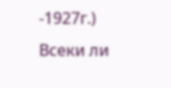-1927г.)
Всеки ли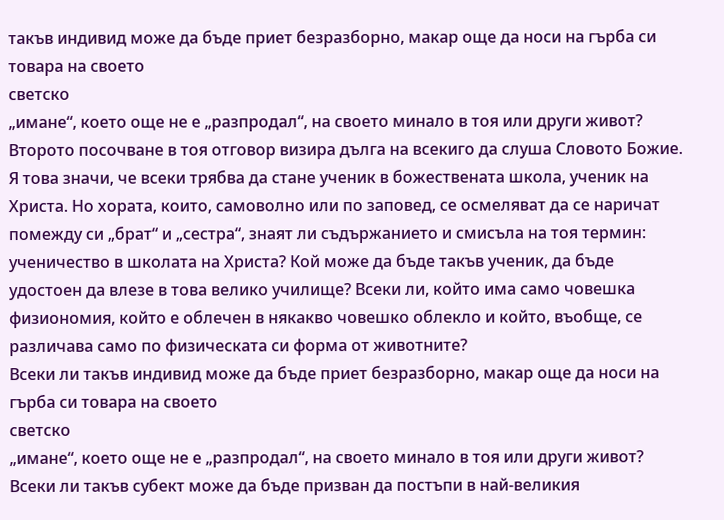такъв индивид може да бъде приет безразборно, макар още да носи на гърба си товара на своето
светско
„имане“, което още не е „разпродал“, на своето минало в тоя или други живот?
Второто посочване в тоя отговор визира дълга на всекиго да слуша Словото Божие. Я това значи, че всеки трябва да стане ученик в божествената школа, ученик на Христа. Но хората, които, самоволно или по заповед, се осмеляват да се наричат помежду си „брат“ и „сестра“, знаят ли съдържанието и смисъла на тоя термин: ученичество в школата на Христа? Кой може да бъде такъв ученик, да бъде удостоен да влезе в това велико училище? Всеки ли, който има само човешка физиономия, който е облечен в някакво човешко облекло и който, въобще, се различава само по физическата си форма от животните?
Всеки ли такъв индивид може да бъде приет безразборно, макар още да носи на гърба си товара на своето
светско
„имане“, което още не е „разпродал“, на своето минало в тоя или други живот?
Всеки ли такъв субект може да бъде призван да постъпи в най-великия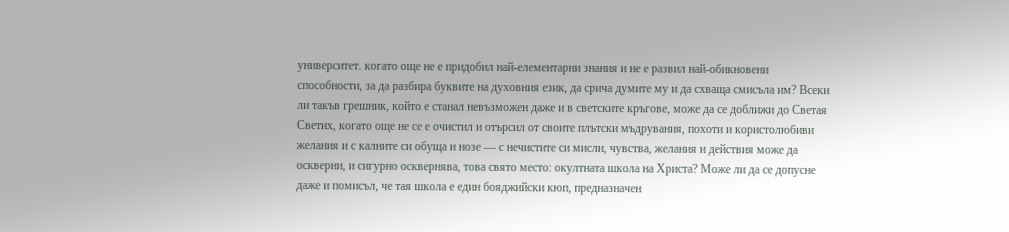университет. когато още не е придобил най-елементарни знания и не е развил най-обикновени способности, за да разбира буквите на духовния език, да срича думите му и да схваща смисъла им? Всеки ли такъв грешник, който е станал невъзможен даже и в светските кръгове, може да се доближи до Светая Светих, когато още не се е очистил и отърсил от своите плътски мъдрувания, похоти и користолюбиви желания и с калните си обуща и нозе — с нечистите си мисли, чувства, желания и действия може да оскверни, и сигурно осквернява, това свято место: окултната школа на Христа? Може ли да се допусне даже и помисъл, че тая школа е един бояджийски кюп, предназначен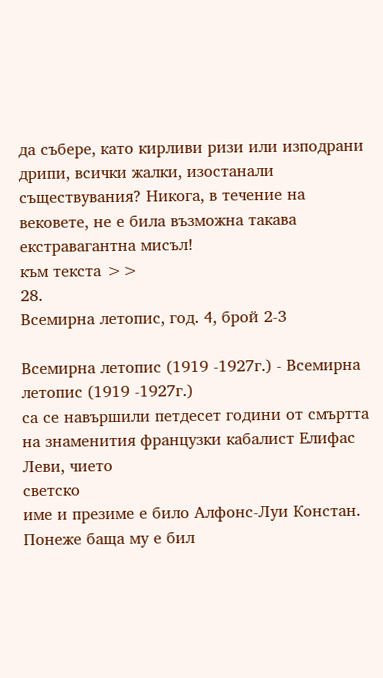да събере, като кирливи ризи или изподрани дрипи, всички жалки, изостанали съществувания? Никога, в течение на вековете, не е била възможна такава екстравагантна мисъл!
към текста >>
28.
Всемирна летопис, год. 4, брой 2-3

Всемирна летопис (1919 -1927г.) - Всемирна летопис (1919 -1927г.)
са се навършили петдесет години от смъртта на знаменития французки кабалист Елифас Леви, чието
светско
име и презиме е било Алфонс-Луи Констан.
Понеже баща му е бил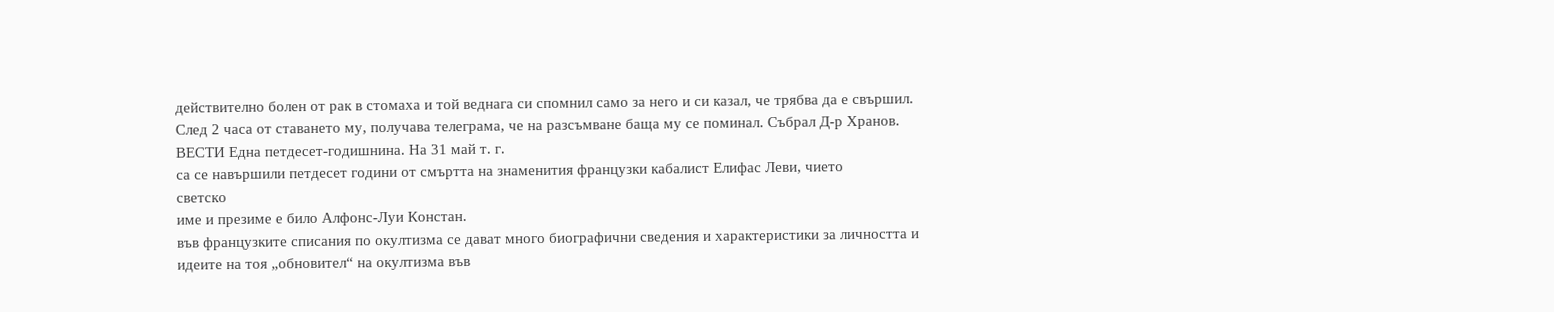действително болен от рак в стомаха и той веднага си спомнил само за него и си казал, че трябва да е свършил. След 2 часа от ставането му, получава телеграма, че на разсъмване баща му се поминал. Събрал Д-р Хранов. ВЕСТИ Една петдесет-годишнина. На 31 май т. г.
са се навършили петдесет години от смъртта на знаменития французки кабалист Елифас Леви, чието
светско
име и презиме е било Алфонс-Луи Констан.
във французките списания по окултизма се дават много биографични сведения и характеристики за личността и идеите на тоя „обновител“ на окултизма във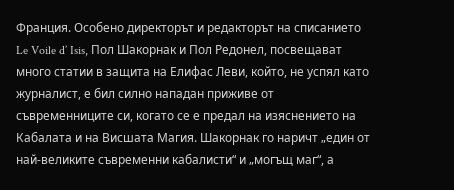Франция. Особено директорът и редакторът на списанието Le Voile d’ Isis, Пол Шакорнак и Пол Редонел, посвещават много статии в защита на Елифас Леви, който, не успял като журналист, е бил силно нападан приживе от съвременниците си, когато се е предал на изяснението на Кабалата и на Висшата Магия. Шакорнак го наричт „един от най-великите съвременни кабалисти“ и „могъщ маг“, а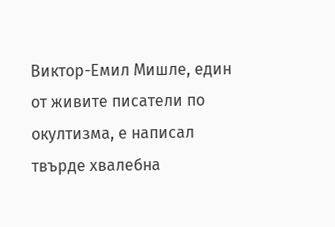Виктор-Емил Мишле, един от живите писатели по окултизма, е написал твърде хвалебна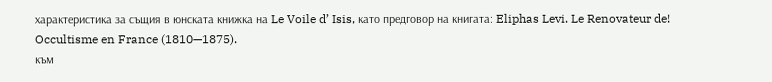характеристика за същия в юнската книжка на Le Voile d’ Isis, като предговор на книгата: Eliphas Levi. Le Renovateur de! Occultisme en France (1810—1875).
към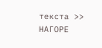текста >>
НАГОРЕ